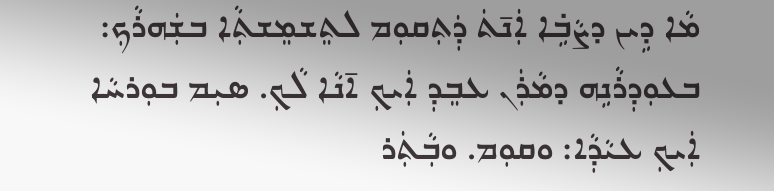ܡܵܐ ܕܹܝܢ ܕܨܵܒܹ̇ܐ ܐܲܢ̄ܬܿ ܕܲܬܼܩܘܼܡ ܠܬܸܫܡܸܫܬܼܵܐ ܒܫܲܗܪܵܟܼ: ܒܥܘܼܕܼܪܵܢܹܗ ܕܡܵܪܲܢ ܥܒܸܕܼ ܐܲܝܟܼ ܐ̄ܢܵܐ ܠܵܟܼ. ܤܝܼܡ ܒܘܼܪܚܵܐ ܐܲܝܟܼ ܥܝܵܕܼܵܐ: ܘܩܘܼܡ. ܘܒܼܵܬܲܪ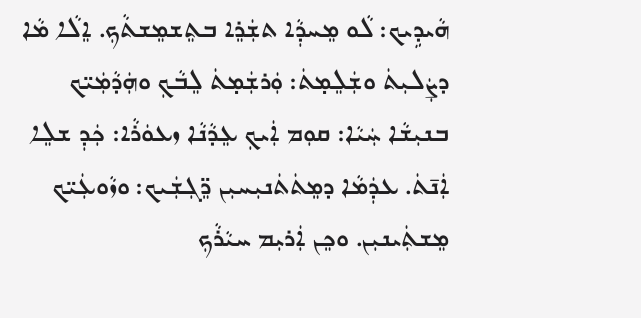ܗܵܝܕܹܝܟ: ܠܵܘ ܡܸܚܕܼܵܐ ܬܫܲܪܸܐ ܒܬܸܫܡܸܫܬܵܟܼ. ܐܸܠܵܐ ܡܵܐ ܕܨܲܠܝܼܬܿ ܘܫܲܠܸܡ̣ܬܿ: ܘܲܪܫܲܡ̣ܬܿ ܠܸܒܵܟܼ ܘܗܲܕܵܡܲܝ̈ܟ ܒܢܝܼܫܵܐ ܚܲܝܵܐ: ܩܘܼܡ ܐܲܝܟܼ ܥܸܕܵܢܵܐ ܙܥܘܿܪܵܐ: ܟܲܕܼ ܫܠܸܐ ܐܲܢ̄ܬܿ. ܥܕܲܡܵܐ ܕܡܸܬܿܬܿܢܝܼܚܝܼܢ ܪܸ̈ܓܼܫܲܝܟ: ܘܙܵܘܥܲܝ̈ܟ ܡܸܫܬܲܝܢܝܼܢ. ܘܟܸܢ ܐܲܪܝܼܡ ܚܝܵܪܵܟܼ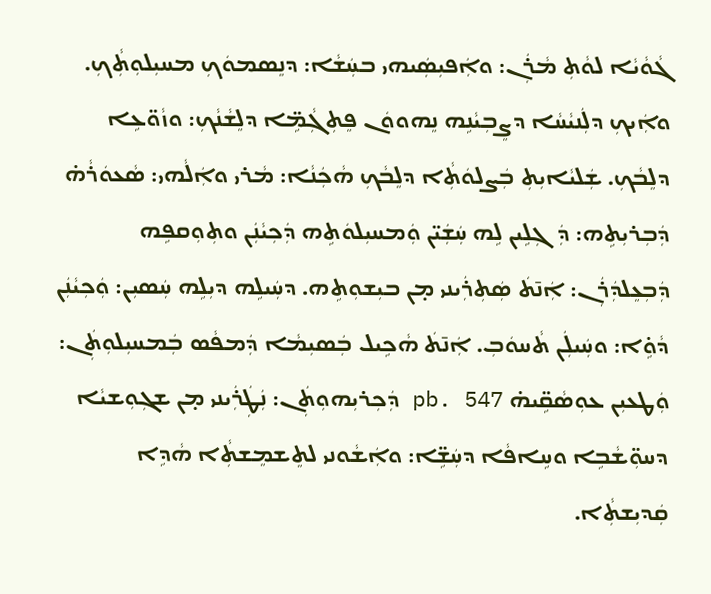ܓܵܘܵܝܵܐ ܠܘܵܬܼ ܡܵܪܲܢ: ܘܐܲܦܝܼܤܲܝܗܝ ܒܚܲܫܵܐ: ܕܢܸܤܡܘܿܟܼ ܡܚܝܼܠܘܼܬܼܵܟܼ. ܘܐܲܝܟܼ ܕܠܲܢܝܵܚܵܐ ܕܨܸܒܼܝܵܢܹܗ ܢܸܗܘܘܿܢ ܦܸܬܼܓܼܵܡܹ̈ܐ ܕܠܸܫܵܢܵܟܼ: ܘܙܵܘ̈ܥܹܐ ܕܠܸܒܵܟܼ. ܫܲܠܝܵܐܝܼܬܼ ܒܲܨܠܘܿܬܼܵܐ ܕܠܸܒܵܟܼ ܗܵܟܲܢܵܐ: ܡܵܪܝ ܘܐܲܠܵܗܝ: ܤܵܥܘܿܪܵܗ̇ ܕܲܒܼܪܝܼܬܹܗ: ܕܲܓܼܠܹܝܢ ܠܹܗ ܚܲܫܲܝ̈ܢ ܘܲܡܚܝܼܠܘܿܬܹܗ ܕܲܟܼܝܵܢܲܢ ܘܬܼܘܼܩܦܹܗ ܕܲܒܼܥܸܠܕܲܪܲܢ: ܐܲܢ̄ܬܿ ܤܲܬܼܪܲܝܢܝ ܡ̣ܢ ܒܝܼܫܘܼܬܹܗ. ܕܚܲܝܠܹܗ ܕܝܼܠܹܗ ܚܲܤܝܼܢ: ܘܲܟܼܝܵܢܲܢ ܕܵܘܹ̇ܐ: ܘܚܲܝܠܲܢ ܬܵܚܘܿܒܼ. ܐܲܢ̄ܬܿ ܗܵܟܹܝܠ ܒܲܤܝܼܡܵܐ ܕܲܡܦܵܣ ܒܲܡܚܝܼܠܘܼܬܲܢ: ܘܲܛܥܝܼܢ ܥܘܼܤܵܩܹ̈ܝܗ̇ pb. 547 ܕܲܟܼܪܝܼܗܘܼܬܲܢ: ܢܲܛܲܪܲܝܢܝ ܡ̣ܢ ܫܓܼܘܼܫܝܵܐ ܕܚܘܼ̈ܫܵܒܹܐ ܘܚܹܐܦܵܐ ܕܚܲܫܹ̈ܐ: ܘܐܲܫܵܘܢܝ ܠܬܸܫܡܸܫܬܼܵܐ ܗܵܕܹܐ ܩܲܕܝܼܫܬܼܵܐ.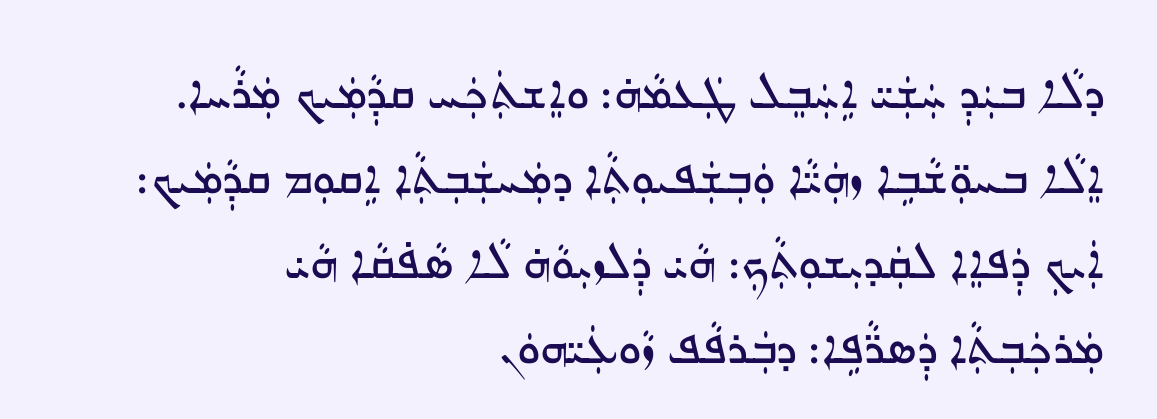ܕܠܵܐ ܒܝܲܕܼ ܚܲܫܲܝ̈ ܐܹܚܲܒܸܠ ܛܲܥܡܵܗ̇: ܘܐܸܫܬܲܟܲܚ ܩܕܼܵܡܲܝܟ ܡܲܪܵܚܐ. ܐܸܠܵܐ ܒܚܘܼ̈ܫܵܒܹܐ ܙܗܲܝ̈ܵܐ ܘܲܒܼܫܲܦܝܘܼܬܼܵܐ ܕܡܲܚܫܲܒܼܬܼܵܐ ܐܹܩܘܼܡ ܩܕܼܵܡܲܝܟ: ܐܲܝܟܼ ܕܲܦܐܸܐ ܠܩܲܕܝܼܫܘܼܬܼܵܟܼ: ܗܵܝ̇ ܕܲܠܙܝܼܘܵܗ̇ ܠܵܐ ܤܵܦ̇ܩܵܐ ܗܵܝ̇ ܡܲܪܟܲܒܼܬܼܵܐ ܕܲܤܪ̈ܵܦܹܐ: ܕܒܲܪܦܵܦ ܙܵܘܥܲܝ̈ܗܘܿܢ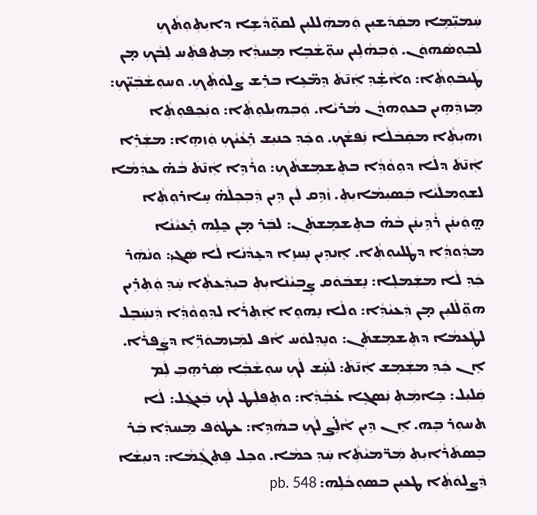ܚܲܡܝܼ̈ܡܹܐ ܡܩܲܕܿܫܝܼܢ ܘܲܡܗܲܠܠܝܼܢ ܠܩܘܼ̈ܕܵܫܹܐ ܕܐܝܼܬܼܘܼܬܵܟܼ ܠܒܼܘܼܤܵܗܘܿܢ. ܘܲܒܼܗܵܠܹܝܢ ܚܘܼ̈ܫܵܒܹܐ ܡܸܚܕܼܵܐ ܡܸܬܼܦܬܲܚ ܠܸܒܵܟܼ ܡ̣ܢ ܛܲܝܒܿܘܼܬܼܵܐ: ܘܐܵܫܹ̇ܿܕܼ ܐܲܢ̄ܬܿ ܕܸܡ̈ܥܹܐ ܒܪܹܫ ܨܠܘܿܬܼܵܟܼ. ܘܚܘܼܫܵܒܲܝ̈ܟܼ: ܡܸܙܕܲܗܹܝܢ ܒܥܘܼܗܕܵܢ ܡܵܪܝܵܐ. ܘܲܒܼܗܝܼܠܘܼܬܼܵܐ: ܘܢܲܟܼܦܘܼܬܼܵܐ ܙܗܝܼܬܼܵܐ ܡܩܲܒܿܠܵܐ ܢܲܦܫܵܟܼ. ܘܟܲܕܼ ܟܢܝܼܫ ܪܸܥܵܝܵܟܼ ܘܲܙܗܸܐ: ܡܫܲܪܸܐ ܐܲܢ̄ܬܿ ܕܠܵܐ ܕܘܼܘܵܕܼܵܐ ܒܬܸܫܡܸܫܬܵܟܼ: ܘܪܵܕܹܐ ܐܲܢ̄ܬܿ ܒܵܗ̇ ܥܕܲܡܵܐ ܠܫܘܼܡܠܵܝܵܐ ܒܲܤܝܼܡܵܐܝܼܬܼ. ܙܵܕܹܩ ܠܲܢ ܕܹܝܢ ܕܲܒܼܟܼܠܵܗ̇ ܚܹܐܪܘܼܬܼܵܐ ܗ̤ܘܲܝܢܲܢ ܪܵܕܹܝܢܲܢ ܒܵܗ̇ ܒܬܸܫܡܸܫܬܲܢ: ܠܒܲܪ ܡ̣ܢ ܟ̱ܠܹܗ ܪܸܥܝܵܢܵܐ ܡܕܼܵܘܕܼܵܐ ܕܛܲܠܝܘܼܬܼܵܐ. ܐܸܢܕܹܝܢ ܢܸܚܙܸܐ ܕܥܸܕܵܢܵܐ ܠܵܐ ܤܲܓܝܼ: ܘܢܵܗܲܪ ܟܲܕܼ ܠܵܐ ܡܫܲܡܠܸܐ: ܢܸܫܒܿܘܿܩ ܨܸܒܼܝܵܢܵܐܝܼܬܼ ܒܝܼܕܲܥܬܼܵܐ ܚܲܕܼ ܘܲܬܼܪܹܝܢ ܗܘܼ̈ܠܵܠܝܼܢ ܡ̣ܢ ܕܲܥܝܵܕܼܵܐ: ܘܠܵܐ ܢܸܗܘܸܐ ܐܲܬܼܪܵܐ ܠܕܼܘܼܘܵܕܼܵܐ ܕܲܢܚܲܒܸܠ ܠܛܲܥܡܵܐ ܕܬܸܫܡܸܫܬܲܢ: ܘܢܸܕܼܠܘܿܚ ܐܵܦ ܠܡܲܙܡܘܿܪܹ̈ܐ ܕܨܲܦܪܵܐ. ܐܸܢ ܟܲܕܼ ܡܫܲܡܸܫ ܐܲܢ̄ܬܿ: ܠܵܚܹ̇ܫ ܠܵܟܼ ܚܘܼܫܵܒܼܵܐ ܤܲܪܗܸܒܼ ܠܲܡ ܩܲܠܝܼܠ: ܟܹܐܡܲܬܼ ܢܲܤܓܸܐ ܥ̇ܒܼܵܕܼܵܐ: ܘܬܸܦܠܲܛ ܠܵܟܼ ܒܲܥܓܲܠ: ܠܵܐ ܬܚܘܼܪ ܒܹܗ. ܐܸܢ ܕܹܝܢ ܐܵܠܹ̇ܨ ܠܵܟܼ ܒܗܵܕܹܐ: ܥܛܘܿܦ ܡܸܚܕܼܵܐ ܒܲܪ ܒܸܤܬܿܪܵܐܝܼܬܼ ܡܲܪ̈ܡܝܵܬܼܵܐ ܚܲܕܼ ܟܡܵܐ. ܘܟܼܠ ܦܸܬܼܓܼܵܡܵܐ: ܕܢܝܼܫܵܐ ܕܲܨܠܘܿܬܼܵܐ ܛܥܝܼܢ ܒܤܘܼܟܵܠܹܗ: pb. 548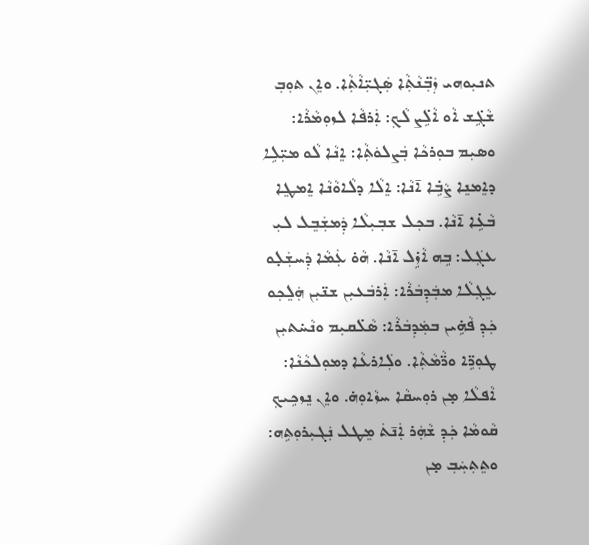ܬܢܝܼܘܗܝ ܙܲܒܼ̈ܢܵܬܼܵܐ ܤܲܓܝܼ̈ܐܵܬܼܵܐ. ܘܐܸܢ ܬܘܼܒܼ ܫܵܓܹ̇ܫ ܐܵܘ ܐܵܠܹ̇ܨ ܠܵܟܼ: ܐܲܪܦܵܐ ܠܙܘܼܡܵܪܵܐ: ܘܤܝܼܡ ܒܘܼܪܟܵܐ ܒܲܨܠܘܿܬܼܵܐ: ܐܸܢܵܐ ܠܵܘ ܡܝܼ̈ܠܹܐ ܕܐܸܡܢܸܐ ܨܵܒܹ̇ܐ ܐ̄ܢܵܐ: ܐܸܠܵܐ ܕܠܵܐܘܵܢܵܐ ܐܸܡܛܸܐ ܒܵܥܹ̇ܐ ܐ̄ܢܵܐ. ܒܟܼܠ ܫܒܼܝܼܠܵܐ ܕܲܡܫܲܒܸܠ ܠܝܼ ܥܓܲܠ: ܒܹܗ ܐܵܙܹ̇ܠ ܐ̄ܢܵܐ. ܗܵܘ̇ ܥܲܡܵܐ ܕܲܚܫܲܠ̣ܘ ܥܸܓܼܠܵܐ ܡܒܲܕܼܒܿܪܵܐ: ܐܲܪܒܿܥܝܼܢ ܫܢ̈ܝܼܢ ܗܲܠܸܟܼܘ ܟܲܕܼ ܦܵܗܹ̇ܝܢ ܒܡܲܕܼܒܿܪܵܐ: ܤܵܠ̇ܩܝܼܡ ܘܢܵܚ̇ܬܝܼܢ ܛܘܼܪܹ̈ܐ ܘܪ̈ܵܡܵܬܼܵܐ. ܘܠܲܐܪܥܵܐ ܕܡܘܼܠܟܵܢܵܐ: ܐܵܦܠܵܐ ܡ̣ܢ ܪܘܼܚܩܵܐ ܚܙܵܐܘܼܗ̇. ܘܐܸܢ ܢܸܙܟܹܝܟܼ ܩܵܘܡܵܐ ܟܲܕܼ ܫܵܗܲܪ ܐܲܢ̄ܬܿ ܡܸܛܠ ܢܲܓܝܼܪܘܼܬܹܗ: ܘܬܸܬܼܚܲܒܼ ܡ̣ܢ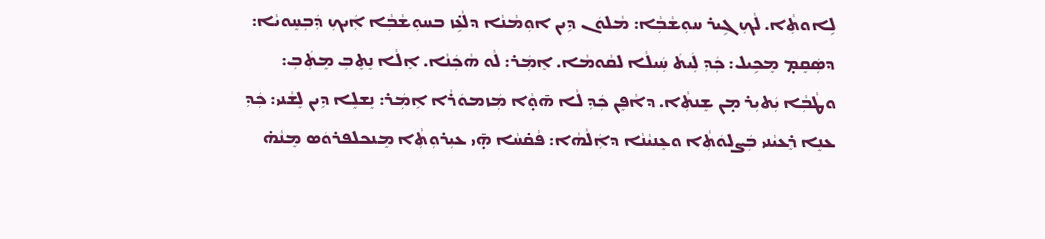ܠܹܐܘܬܼܵܐ. ܠܵܟܼ ܓܹܝܪ ܚܘܼܫܵܒܼܵܐ: ܡܵܠܘܿܢ ܕܹܝܢ ܐܘܼܡܵܢܵܐ ܕܠܵܥܹ̇ܙ ܒܚܘܼܫܵܒܼܵܐ ܐܲܝܟܼ ܕܲܒܼܚܸܘܝܵܐ: ܕܤܲܩܸܡ̣ ܡܸܟܹܝܠ: ܟܲܕܼ ܠܲܝܬܿ ܚܲܝܠܵܐ ܠܩܵܘܡܵܐ. ܐܸܡܲܪ: ܠܵܘ ܗܵܟܲܢܵܐ. ܐܸܠܵܐ ܢܸܬܸܒܼ ܡܸܬܲܒܼ: ܘܛܵܒܼܵܐ ܝܲܬܝܼܪ ܡ̣ܢ ܫܸܢܬܼܵܐ. ܕܐܵܦܸܢ ܟܲܕܼ ܠܵܐ ܗ̄ܘ̣ܵܐ ܡܲܙܡܘܿܪܵܐ ܐܹܡܲܪ: ܢܸܫܠܸܐ ܕܹܝܢ ܠܸܫܵܢܝ: ܟܲܕܼ ܥܢܸܐ ܪܸܥܝܵܢܝ ܒܲܨܠܘܿܬܼܵܐ ܘܥܸܢܝܵܢܵܐ ܕܐܲܠܵܗܵܐ: ܦܵܩ̇ܚܵܐ ܗ̣̄ܝ ܥܝܼܪܘܼܬܼܵܐ ܡܸܢܟܠܦܪܘܿܣ ܡܸܢܵܗ̇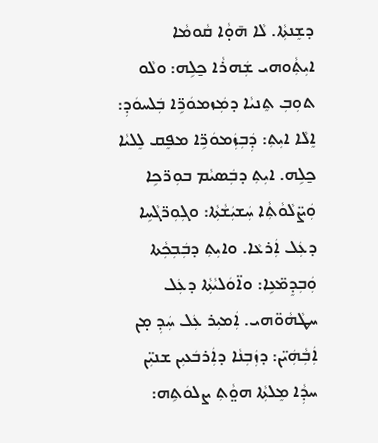ܕܫܸܢܬܼܵܐ. ܠܵܐ ܗ̄ܘ̣ܵܐ ܩܵܘܡܵܐ ܐܝܼܬܼܵܘܗܝ ܫܲܗܪܵܐ ܟ̱ܠܹܗ: ܘܠܵܘ ܬܘܼܒܼ ܬܸܢܝܵܐ ܕܡܲܙܡܘܿܪܹ̈ܐ ܒܲܠܚܘܿܕܼ: ܐܸܠܵܐ ܐܝܼܬܼ: ܕܲܒܼܙܲܡܘܿܪܹ̈ܐ ܡܦܸܩ ܠܸܠܝܵܐ ܟ̱ܠܹܗ. ܐܝܼܬܼ ܕܒܲܤܝܵܡ ܒܘܼܪ̈ܟܹܐ ܘܲܨ̈ܠܵܘܵܬܼܵܐ ܚܲܫܝܲܫܵܬܼܵܐ: ܘܓܼܘܼܪ̈ܓܵܚܹܐ ܕܥܲܠ ܐܲܪܥܵܐ. ܘܐܝܼܬܼ ܕܒܲܒܼܟܼܵܬܐ ܘܲܒܼܕܸܡ̈ܥܹܐ: ܘܐ̈ܘܿܠܝܵܬܼܵܐ ܕܥܲܠ ܚܛܵܗܵܘ̈ܗܝ. ܐܲܡܝܼܪ ܥܲܠ ܚܲܕܼ ܡ̣ܢ ܐܲܒܼܵܗܲܝ̈ܢ: ܕܙܲܒܼܢܵܐ ܕܐܲܪܒܿܥܝܼܢ ܫܢܝܼ̈ܢ ܚܕܼܵܐ ܡܸܠܬܼܵܐ ܗܘ̤ܵܬܼ ܨܠܘܿܬܹܗ: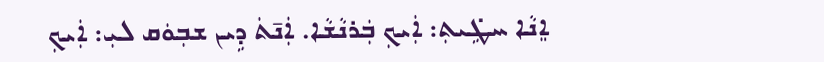ܐܸܢܵܐ ܚܛܹ̇ܝܬܼ: ܐܲܝܟܼ ܒܲܪܢܵܫܵܐ. ܐܲܢ̄ܬܿ ܕܹܝܢ ܫܒܼܘܿܩ ܠܝܼ: ܐܲܝܟܼ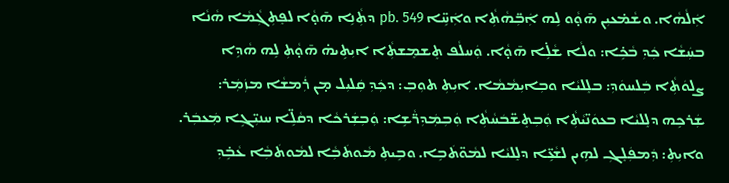ܐܲܠܵܗܵܐ. ܘܫܵܡ̇ܥܝܼܢ ܗ̄ܘ̣ܵܘ ܠܹܗ ܐܲܒܼ̈ܗܵܬܼܵܐ ܘܐܲܚܹ̈ܐ pb. 549 ܕܬܼܵܢܹܐ ܗ̄ܘ̣ܵܐ ܠܦܸܬܼܓܼܵܡܵܐ ܗܵܢܵܐ ܒܚܲܫܵܐ ܟܲܕܼ ܒܵܟܹ̇ܐ: ܘܠܵܐ ܫܵܠܹ̇ܐ ܗ̄ܘ̣ܵܐ. ܘܲܚܠܵܦ ܬܸܫܡܸܫܬܼܵܐ ܐܝܼܬܹܝܗ̇ ܗ̄ܘ̣ܵܬܼ ܠܹܗ ܗܵܕܹܐ ܨܠܘܿܬܼܵܐ ܒܲܠܚܘܿܕܼ: ܒܠܸܠܝܵܐ ܘܒܼܐܝܼܡܵܡܵܐ. ܐܝܼܬܼ ܬܘܼܒܼ: ܕܟܲܕܼ ܩܲܠܝܼܠ ܡ̣ܢ ܪܲܡܫܵܐ ܡܙܲܡܲܪ: ܫܲܪܟܹܗ ܕܠܸܠܝܵܐ ܒܥܘܿܢ̈ܝܵܬܼܵܐ ܘܲܒܼܬܸܫ̈ܒܿܚܵܬܼܵܐ ܘܲܒܼܡܲܕܼܪ̈ܵܫܹܐ: ܘܲܒܼܫܲܪܟܵܐ ܕܩܵܠܹ̈ܐ ܚܢܝܼ̈ܓܹܐ ܡܲܥܒܲܪ. ܘܐܝܼܬܼ: ܕܲܡܦܲܠܸܓܼ ܠܗܹܝܢ ܠܫܵܥܹ̈ܐ ܕܠܸܠܝܵܐ ܠܡܵܘ̈ܬܿܒܹܐ. ܘܒܹܝܬܼ ܡܵܘܬܿܒܼܵܐ ܠܡܵܘܬܿܒܼܵܐ ܥܵܒܹ̇ܕܼ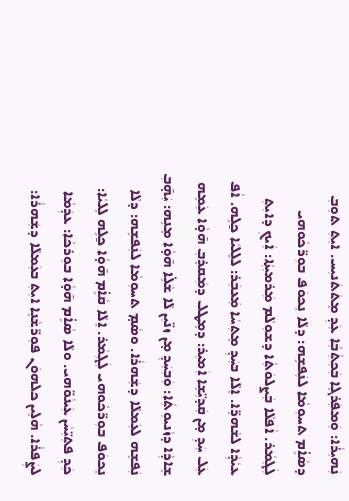ܢܲܗܝܼܪܵܐ: ܘܲܡܦܲܪܓܸܐ ܒܲܟܼܬܼܵܒܼܵܐ ܥܲܕܼ ܡܸܬܿܬܿܢܝܼܚ. ܐܝܼܬܼ ܬܘܼܒܼ ܕܤܵܐܹ̇ܡ ܬܚܘܼܡܵܐ ܠܢܲܦܫܹܗ: ܕܠܵܐ ܢܸܟܘܿܦ ܒܘܼܪ̈ܟܵܘܗܝ ܠܲܓܼܡܵܪ. ܐܵܦܠܵܐ ܒܲܨܠܘܿܬܼܵܐ ܕܫܘܼܠܵܡ ܡܲܪܡܝܼܬܼܵܐ: ܐܲܝܟܼ ܕܐܝܼܬܼ ܥܝܵܕܼܵܐ ܠܫܵܗܪܹ̈ܐ. ܐܸܠܵܐ ܒܚܲܕܼ ܡܸܬܼܚܵܐ ܡܲܥܒܲܪ: ܠܠܸܠܝܵܐ ܟ̱ܠܹܗ. ܐܵܦ ܥܲܠ ܚܲܕܼ ܡ̣ܢ ܩܲܕܝܼ̈ܫܹܐ ܐܲܡܝܼܪ: ܕܡܸܛܠ ܕܡܲܩܪܸܒܼ ܗ̄ܘ̣ܵܐ ܥܲܡܹܗ ܫܹܐܕܼܵܐ ܕܙܵܢܝܘܼܬܼܵܐ: ܘܲܒܼܚܲܕܼ ܡ̣ܢ ܙܢ̈ܝܼܢ ܠܵܐ ܫܵܠܹ̇ܐ ܗ̄ܘ̣ܵܐ ܡܸܢܹܗ: ܝܲܗ̣̄ܒܼ ܢܲܦܫܹܗ ܠܥܲܡܠܵܐ ܕܫܲܗܪܵܐ. ܘܤܵܡ̣ ܬܚܘܼܡܵܐ ܠܢܲܦܫܹܗ: ܕܠܵܐ ܢܸܟܘܿܦ ܒܘܼܪ̈ܟܵܘܗܝ ܠܲܓܼܡܵܪ. ܐܸܠܵܐ ܩܵܐܹ̇ܡ ܗ̄ܘ̣ܵܐ ܟ̱ܠܹܗ ܠܸܠܝܵܐ: ܟܲܕܼ ܦܬܼܝܼ̈ܚܵܢ ܥܲܝܢܵܘ̈ܗܝ. ܘܠܵܐ ܤܵܐܹ̇ܡ ܗ̄ܘ̣ܵܐ ܒܘܼܪܟܵܐ: ܥܕܲܡܵܐ ܠܨܲܦܪܵܐ. ܗܵܠܹܝܢ ܟܠܗܘܿܢ ܦܘܼܪ̈ܫܵܢܹܐ ܐܝܼܬܼ ܒܥܲܡܠܵܐ ܕܫܲܗܪܵܐ: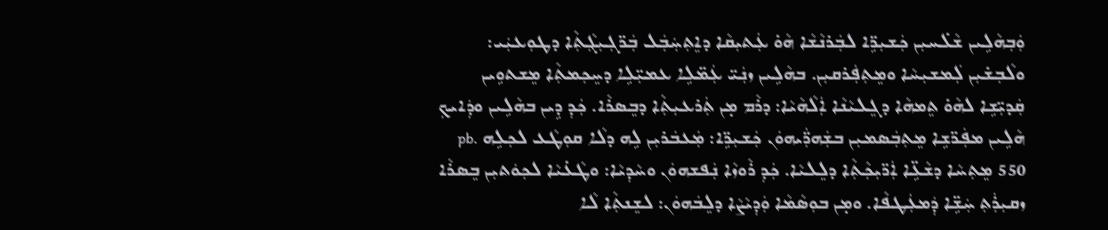ܘܲܒܼܗܵܠܹܝܢ ܫܵܠ̇ܚܝܼܢ ܟܲܫܝܼܪܹ̈ܐ ܠܒܲܪܢܵܫܵܐ ܗܵܘ̇ ܥܲܬܝܼܩܵܐ ܕܐܸܬܼܚܲܒܲܠ ܒܲܪ̈ܓܼܝܼܓܼܵܬܼܵܐ ܕܛܘܼܥܝܲܝ: ܘܠܵܒܼܫ̇ܝܼܢ ܠܲܡܫܝܼܚܵܐ ܘܡܸܬܼܦܲܪܩܝܼܢ. ܒܗܵܠܹܝܢ ܙܢܲܝ̈ ܥܲܡ̈ܠܹܐ ܥܡܝܼ̈ܠܹܐ ܕܚܸܟܼܡܬܼܵܐ ܡܸܫܬܘܹܝܢ ܩܲܕܝܼ̈ܫܹܐ ܠܗܵܘ̇ ܬܸܡܗܵܐ ܕܓܸܠܝܵܢܵܐ ܐܲܠܵܗܵܝܵܐ: ܕܪܵܡ ܡ̣ܢ ܬܲܪܥܝܼܬܼܵܐ ܕܒܸܤܪܵܐ. ܟܲܕܼ ܕܹܝܢ ܒܗܵܠܹܝܢ ܘܕܲܐܝܟܼ ܗܵܠܹܝܢ ܡܦܲܪ̈ܫܹܐ ܡܸܬܼܒܲܤܡܝܼܢ ܒܫܲܗܪ̈ܲܝܗܘܿܢ ܟܲܫܝܼܪܹ̈ܐ: ܡܲܥܒܿܪܝܼܢ ܠܹܗ ܕܠܵܐ ܩܘܼܛܵܥ ܠܟܼܠܹܗ pb. 550 ܡܸܬܼܚܵܐ ܕܫܵܥܹ̈ܐ ܐܲܪ̈ܝܼܟܼܵܬܼܵܐ ܕܠܸܠܝܵܐ. ܟܲܕܼ ܪܵܘܙܵܐ ܢܲܦܫܗܘܿܢ ܘܚܵܕܼܝܵܐ: ܘܛܵܥ̇ܝܵܐ ܠܟܼܘܿܬܝܼܢ ܒܸܤܪܵܐ ܙܩܝܼܪܲܬܼ ܚܲܫܹ̈ܐ ܕܲܡܥܲܛܦܵܐ. ܘܡ̣ܢ ܒܘܼܤܵܡܵܐ ܘܲܕܼܝܵܨܵܐ ܕܠܸܒܿܗܘܿܢ: ܠܫܸܢܬܼܵܐ ܠܵܐ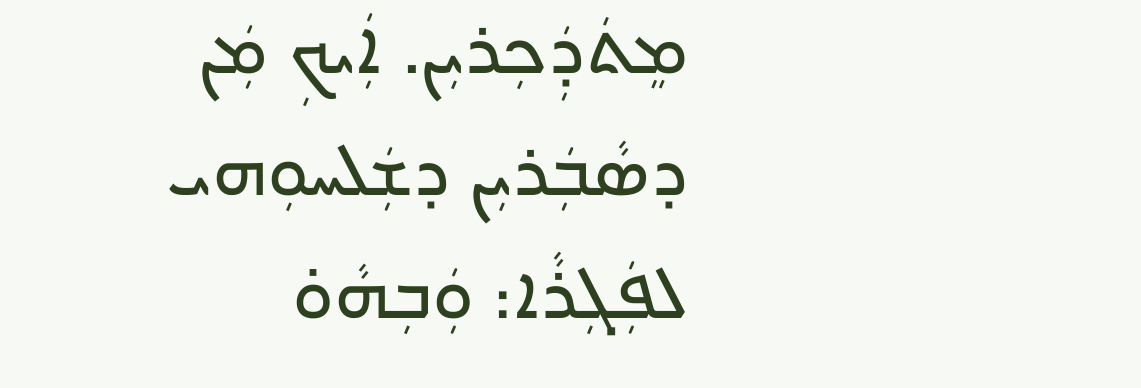ܡܸܬܿܕܲܟܼܪܝܼܢ. ܐܲܝܟܼ ܡܲܢ ܕܤܵܒܲܪܝܼܢ ܕܫܲܠܚܘܼܗܝ ܠܦܲܓܼܪܵܐ: ܘܲܒܼܗܵܘ̇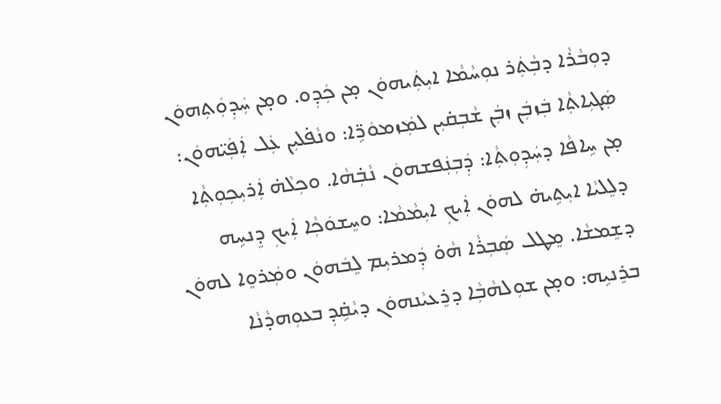ܕܘܼܒܵܪܵܐ ܕܒܼܵܬܲܪ ܢܘܼܚܵܡܵܐ ܐܝܼܬܲܝܗܘܿܢ ܡ̣ܢ ܟܲܕܼܘ. ܘܡ̣ܢ ܚܲܕܼܘܲܬܼܗܘܿܢ ܤܲܓܝܼܐܬܼܵܐ ܒܲܙܒܲܢ ܙܒܲܢ ܫܵܒܼܩ̇ܝܼܢ ܠܡܲܙܡܘܿܪܹ̈ܐ: ܘܢܵܦ̇ܠܝܼܢ ܥܲܠ ܐܲܦܲܝ̈ܗܘܿܢ: ܡ̣ܢ ܚܹܐܦܵܐ ܕܚܲܕܼܘܼܬܼܵܐ: ܕܲܒܼܢܲܦܫܗܘܿܢ ܢܵܒܼ̇ܗܵܐ. ܘܟܼܠܵܗ̇ ܐܲܪܝܼܟܼܘܼܬܼܵܐ ܕܠܸܠܝܵܐ ܐܝܼܬܹܝܗ̇ ܠܗܘܿܢ ܐܲܝܟܼ ܐܝܼܡܵܡܵܐ: ܘܚܸܫܘܿܟܼܵܐ ܐܲܝܟܼ ܕܸܢܚܹܗ ܕܫܸܡܫܵܐ. ܡܸܛܠ ܤܲܒܼܪܵܐ ܗܵܘ̇ ܕܲܡܪܝܼܡ ܠܸܒܿܗܘܿܢ ܘܡܲܪܘܸܐ ܠܗܘܿܢ ܒܪܸܢܝܹܗ: ܘܡ̣ܢ ܫܘܼܠܗܵܒܼܵܐ ܕܪܸܥܝܵܢܗܘܿܢ ܕܝܵܩܹ̇ܕܼ ܒܥܘܼܗܕܵܢܵܐ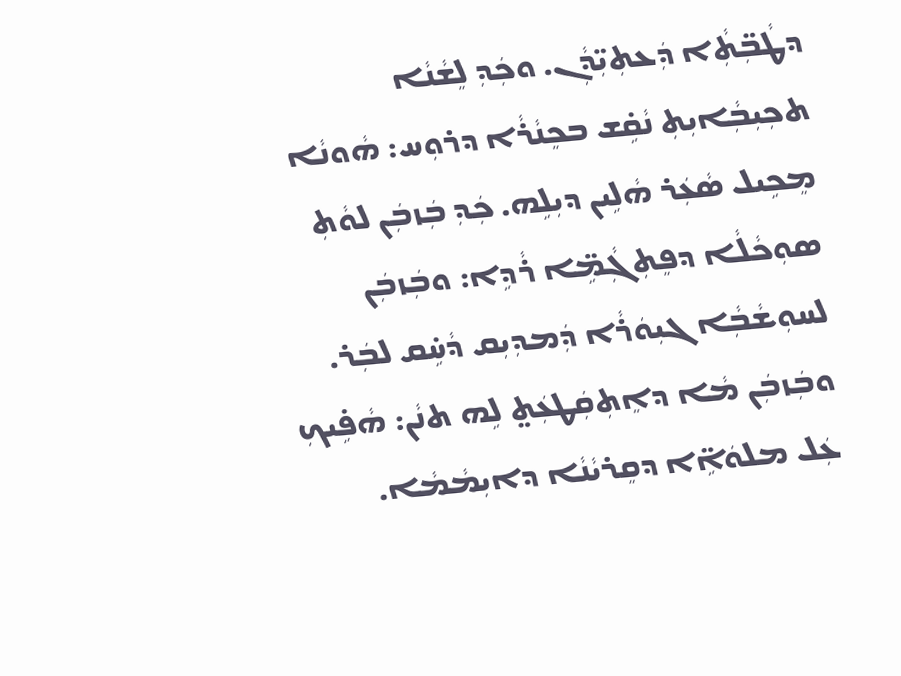ܕܛܵܒܼ̈ܬܼܵܐ ܕܲܥܬܼܝܼ̈ܕܼܵܢ. ܘܟܲܕܼ ܠܸܫܵܢܵܐ ܬܟܼܝܼܒܼܵܐܝܼܬܼ ܢܵܩܹ̇ܫ ܒܟܸܢܵܪܵܐ ܕܪܘܼܚ: ܗܵܘܢܵܐ ܡܸܟܹܝܠ ܤܵܥܲܪ ܗܵܠܹܝܢ ܕܝܼܠܹܗ. ܟܲܕܼ ܒܲܙܒܲܢ ܠܘܵܬܼ ܤܘܼܟܵܠܵܐ ܕܦܸܬܼܓܼܵܡܹ̈ܐ ܪܵܕܹܐ: ܘܒܲܙܒܲܢ ܠܚܘܼܫܵܒܼܵܐ ܓܝܼܘܿܪܵܐ ܕܲܡܕܼܝܼܩ ܕܵܚܹ̇ܩ ܠܒܲܪ. ܘܒܲܙܒܲܢ ܡܵܐ ܕܐܸܬܼܩܲܛܥܲܬ̤ ܠܹܗ ܬܢܵܢ: ܗܵܦܹ̇ܝܟܼ ܥܲܠ ܡܠܘܿܐܹ̈ܐ ܕܩܸܪܝܵܢܵܐ ܕܐܝܼܡܵܡܵܐ.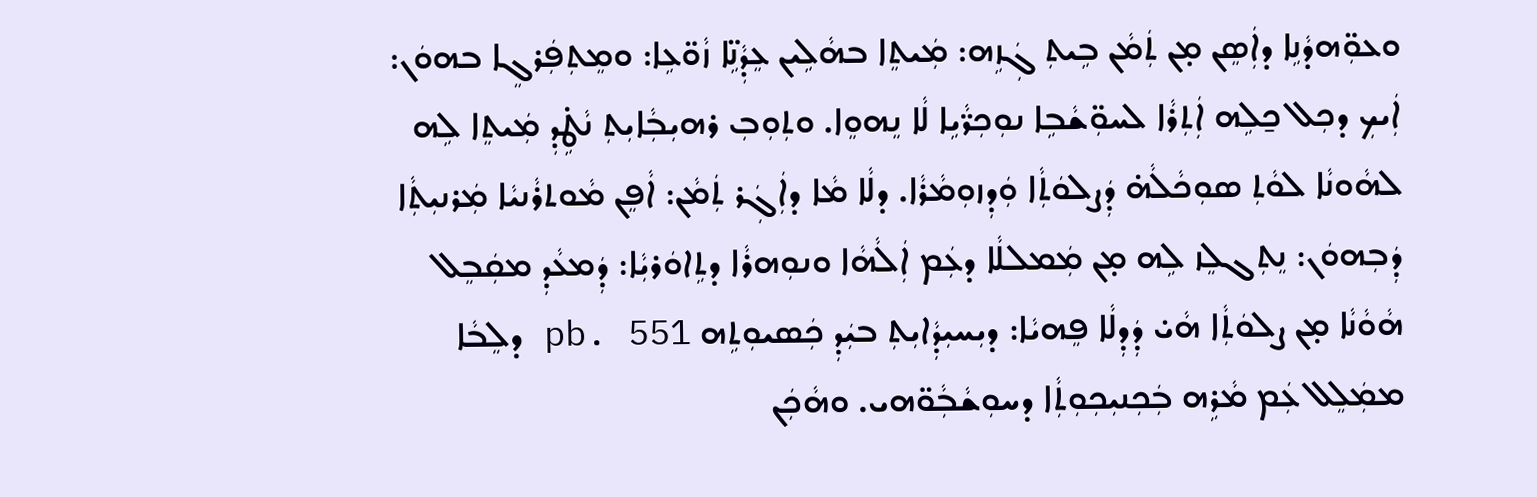ܘܥܘܼ̈ܗܕܵܢܹܐ ܕܐܲܤܸܢ ܡ̣ܢ ܬܲܡܵܢ ܒܹܝܬܼ ܓܲܙܹܗ: ܡܲܝܬܸܐ ܒܗܵܠܹܝܢ ܥܸܕܼܵܢܹ̈ܐ ܙܵܘ̈ܥܹܐ: ܘܡܸܬܼܦܲܪܓܸܐ ܒܗܘܿܢ: ܐܲܝܟܼ ܕܟܼܠ ܟ̱ܠܹܗ ܐܲܬܼܪܵܐ ܠܚܘܼ̈ܫܵܒܹܐ ܢܘܼܟܼܪ̈ܵܝܹܐ ܠܵܐ ܢܸܗܘܸܐ. ܘܬܼܘܼܒܼ ܪܗܝܼܒܼܵܐܝܼܬܼ ܢܵܛܹ̇ܕܼ ܡܲܝܬܸܐ ܠܹܗ ܠܗܵܘܢܵܐ ܠܘܵܬܼ ܤܘܼܟܵܠܵܗ̇ ܕܲܨܠܘܿܬܼܵܐ ܘܲܕܼܙܘܼܡܵܪܵܐ. ܕܠܵܐ ܡܵܐ ܕܐܲܓܲܪ ܬܲܡܵܢ: ܐܵܦܸܢ ܡܵܘܬܪܵܢܝܵܐ ܡܲܪܢܝܼܬܼܵܐ ܕܲܒܼܗܘܿܢ: ܢܸܬܼܓܠܸܙ ܠܹܗ ܡ̣ܢ ܡܲܡܠܠܵܐ ܕܥܲܡ ܐܲܠܵܗܵܐ ܘܢܘܼܗܪܵܐ ܕܬܹܐܘܿܪܝܼܵܐ: ܕܲܡܥܵܕܼ ܡܩܲܒܸܠ ܗܵܘܵܢܵܐ ܡ̣ܢ ܨܠܘܿܬܼܵܐ ܗܵܝ̇ ܕܲܕܼܠܵܐ ܦܸܗܝܵܐ: ܕܝܼܚܝܼܕܼܵܐܝܼܬܼ ܒܝܲܕܼ ܟܲܤܝܘܼܬܹܗ pb. 551 ܕܠܸܒܵܐ ܡܡܲܠܸܠ ܥܲܡ ܡܵܪܹܗ ܒܲܟܼܢܝܼܟܼܘܼܬܼܵܐ ܕܚܘܼܫܵܒܼܵܘ̈ܗܝ. ܘܗܵܟܲܢ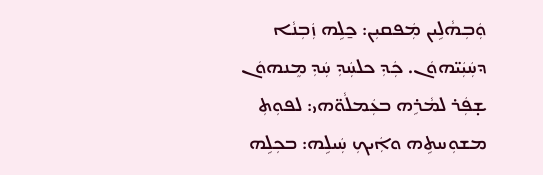ܘܲܒܼܗܵܠܹܝܢ ܡܲܦܩܝܼܢ: ܟ̱ܠܹܗ ܙܲܒܼܢܵܐ ܕܚܲܝܲܝ̈ܗܘܿܢ. ܟܲܕܼ ܟܠܚܲܕܼ ܚܲܕܼ ܡܸܢܗܘܿܢ ܫ̣ܦܲܪ ܠܡܵܪܹܗ ܒܥܲܡܠܵܘ̈ܗܝ: ܠܦܘܼܬܼ ܡܫܘܼܚܬܹܗ ܘܐܲܝܟܼ ܚܲܝܠܹܗ: ܒܟܼܠܹܗ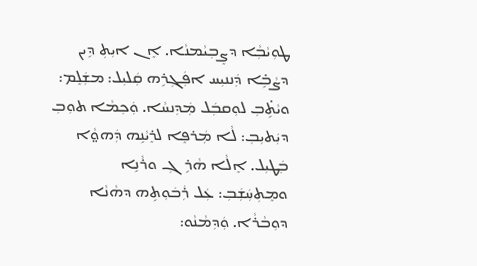ܛܘܼܝܵܒܼܵܐ ܕܨܸܒܼܝܵܡܢܵܐ. ܐܸܢ ܐܝܼܬܼ ܕܹܝܢ ܕܨܵܒܹ̇ܐ ܕܲܢܢܝܼܚ ܐܦܲܓܼܪܹܗ ܩܲܠܝܼܠ: ܡܫܲܠܸܡ: ܘܝܵܬܹ̇ܒܼ ܠܘܼܩܒܲܠ ܡܲܕܼܢܚܵܐ. ܘܲܟܼܡܵܐ ܬܘܼܒܼ ܕܝܲܬܝܼܒܼ: ܠܵܐ ܡܲܪܦܸܐ ܠܪܸܝܵܢܹܗ ܕܲܗܘ̤ܵܐ ܒܲܛܝܼܠ. ܐܸܠܵܐ ܗܵܪܹܓܼ ܘܪܵܢܹܐ ܘܡܸܬܼܚܲܫܲܒܼ: ܥܲܠ ܪܲܒܿܘܼܬܹܗ ܕܗܵܢܵܐ ܕܘܼܒܵܪܵܐ. ܘܲܕܼܡܵܢܵܘ: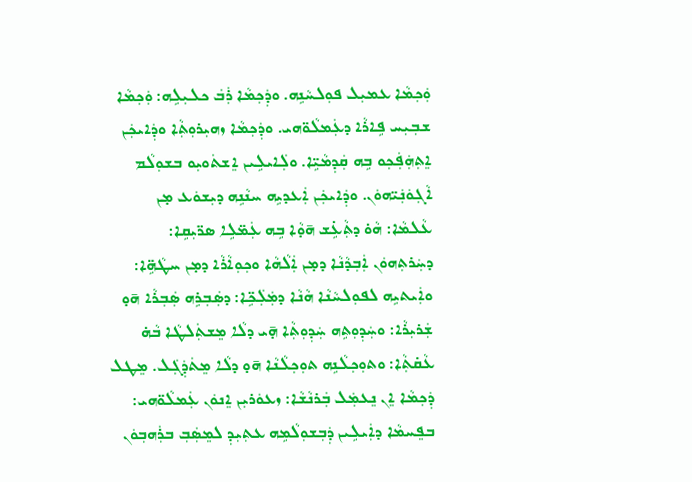ܘܲܟܼܡܵܐ ܥܡܝܼܠ ܦܘܼܠܚܵܢܹܗ. ܘܕܲܟܼܡܵܐ ܪܲܒܿ ܟܠܝܼܠܹܗ: ܘܲܟܼܡܵܐ ܫܒܼܝܼܚ ܦܹܐܪܵܐ ܕܥܲܡܠܵܘ̈ܗܝ. ܘܕܲܟܼܡܵܐ ܙܗܝܼܪܘܼܬܼܵܐ ܘܕܲܐܝܟܲܢ ܐܸܬܼܗܲܦܲܟܼܘ ܒܹܗ ܩܲܕܼܡܵܝܹ̈ܐ. ܘܠܲܐܝܠܹܝܢ ܐܸܫܬܿܘܝܼܘ ܒܫܘܼܠܵܡ ܐܵܓܼܘܿܢܲܝ̈ܗܘܿܢ. ܘܕܲܐܝܟܲܢ ܐܲܥܕܝܹܗ ܚܢܵܢܹܗ ܕܝܼܫܘܿܥ ܡ̣ܢ ܥܵܠܡܵܐ: ܗܵܘ̇ ܕܬܼܵܥܹ̇ܫ ܗ̄ܘ̣ܵܐ ܒܹܗ ܥܲܡ̈ܠܹܐ ܤܪ̈ܝܼܩܹܐ: ܕܚܲܪܬܼܗܘܿܢ ܐܲܒܼܕܵܢܵܐ ܕܡ̣ܢ ܐܲܠܵܗܵܐ ܘܟܼܘܼܐܵܪܵܐ ܕܡ̣ܢ ܚܛܵܗܹ̈ܐ: ܘܐܲܝܬܝܹܗ ܠܦܘܼܠܚܵܢܵܐ ܗܵܢܵܐ ܕܡܲܠܲܟܹ̈ܐ: ܕܤܲܒܼܪܹܗ ܤܲܒܼܪܵܐ ܗ̄ܘ̣ ܫܲܪܝܼܪܵܐ: ܘܚܲܕܼܘܼܬܹܗ ܚܲܕܼܘܼܬܼܵܐ ܗ̣̄ܝ ܕܠܵܐ ܡܸܫܬܲܠܛܵܐ ܒܵܗ̇ ܥܵܩ̇ܬܼܵܐ: ܘܬܘܼܟܼܠܵܢܹܗ ܬܘܼܟܼܠܵܢܵܐ ܗ̄ܘ̣ ܕܠܵܐ ܡܸܬܿܕܲܓܲܠ. ܡܸܛܠ ܕܲܟܼܡܵܐ ܐܸܢ ܢܸܥܡܲܠ ܒܲܪܢܵܫܵܐ: ܙܥܘܿܪܝܼܢ ܐܸܢܘܿܢ ܥܲܡܠܵܘ̈ܗܝ: ܒܦܸܚܡܵܐ ܕܐܲܝܠܹܝܢ ܕܲܒܼܫܘܼܠܵܡܹܗ ܥܬܼܝܼܕܼ ܠܡܸܤܲܒܼ ܒܪܲܗܒܼܘܿܢ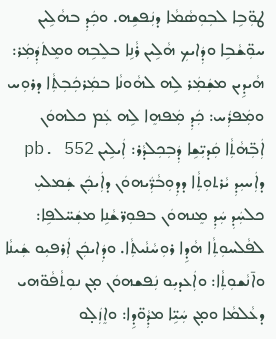ܛܘܼ̈ܒܹܐ ܠܒܼܘܼܤܵܡܵܐ ܕܢܲܦܫܹܗ. ܘܟܲܕܼ ܒܗܵܠܹܝܢ ܚܘܼ̈ܫܵܒܹܐ ܘܕܲܐܝܟܼ ܗܵܠܹܝܢ ܪܵܢܹܐ ܒܠܸܒܹܗ ܘܡܸܬܿܕܲܡܲܪ: ܗܵܝܕܹܝܢ ܡܫܲܡܲܪ ܠܹܗ ܠܗܵܘܢܵܐ ܒܡܲܪܟܲܒܼܬܼܵܐ ܕܪܘܼܚ ܘܡܲܦܪܲܚ: ܟܲܕܼ ܡܲܦܗܸܐ ܠܹܗ ܥܲܡ ܟܠܗܘܿܢ ܐܲܒܼ̈ܗܵܬܼܵܐ ܩܲܕܝܼ̈ܫܹܐ ܕܲܒܼܟܼܠܕܵܪ: ܐܲܝܠܹܝܢ pb. 552 ܕܐܲܚܝܼܕܼ ܝܵܪܬܘܼܬܼܵܐ ܕܕܼܘܼܒܵܪ̈ܲܝܗܘܿܢ ܕܐܲܝܟܲܢ ܫܲܡܠܝܼ ܟܠܚܲܕܼ ܚܲܕܼ ܡܸܢܗܘܿܢ ܒܦܘܼܪ̈ܫܵܢܹܐ ܡܫܲܚ̈ܠܦܹܐ: ܠܦܵܠܚܘܼܬܼܵܐ ܗܵܕܹܐ ܪܘܼܚܵܢܵܝܬܼܵܐ. ܘܕܲܐܝܟܲܢ ܐܲܪܦܝܼܘ ܫܲܝܢܵܐ ܘܐ̄ܢܵܫܘܼܬܼܵܐ: ܘܐܲܥܕܝܼܘ ܢܲܦܫܗܘܿܢ ܡ̣ܢ ܢܘܼܬܵܦܵܘ̈ܗܝ ܕܥܵܠܡܵܐ ܘܡ̣ܢ ܚܲܝܹ̈ܐ ܡܕܼܵܘ̈ܕܹܐ: ܘܐܸܙܲܠ̣ܘ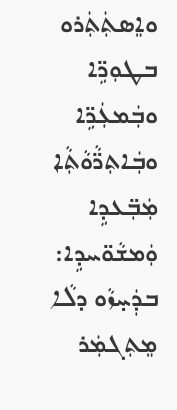ܘܐܸܤܬܲܬܲܪܘ ܒܛܘܼܪܹ̈ܐ ܘܒܲܡܥܲܪܹ̈ܐ ܘܒܲܐܬܼܪ̈ܵܘܵܬܼܵܐ ܡܲܒܼ̈ܥܕܹܐ ܘܲܡܫܵܘ̈ܚܕܹܐ: ܒܕܲܚ̣ܙܵܘ ܕܠܵܐ ܡܸܬܼܓܡܲܪ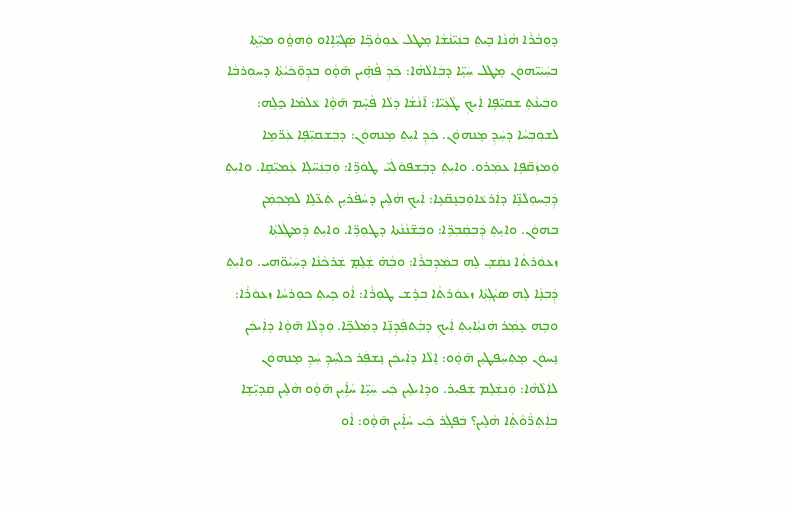ܕܘܼܒܵܪܵܐ ܗܵܢܵܐ ܒܹܝܬܼ ܒܢܲܝ̈ܢܵܫܵܐ ܡܸܛܠ ܥܘܼܘܵܟܹ̈ܐ ܤܲܓܝܼ̈ܐܹܐܘ ܘܲܗܘ̤ܵܘ ܡܝܼ̈ܬܹܐ ܒܚܲܝܲܝ̈ܗܘܿܢ ܡܸܛܠ ܚܲܝܹ̈ܐ ܕܒܲܐܠܵܗܵܐ: ܟܲܕܼ ܦܵܗܹ̇ܝܢ ܗ̄ܘ̣ܵܘ ܒܕܼܘܼ̈ܟܿܝܵܬܼܵܐ ܕܚܘܼܪܒܵܐ ܘܒܲܝܢܵܬܼ ܫܩܝܼ̈ܦܹܐ ܐܲܝܟܼ ܛܵܥܲܝ̈ܐ: ܐ̄ܢܵܫܵܐ ܕܠܵܐ ܦܵܚܹ̇ܡ ܗ̄ܘ̣ܵܐ ܥܵܠܡܵܐ ܟ̱ܠܹܗ: ܠܫܘܼܒܼܚܵܐ ܕܚܲܕܼ ܡܸܢܗܘܿܢ. ܟܲܕܼ ܐܝܼܬܼ ܡܸܢܗܘܿܢ: ܕܒܲܫܩܝܼ̈ܦܹܐ ܥܲܪ̈ܡܹܐ ܘܲܡܙܲܩ̈ܦܹܐ ܥܡܲܪܘ. ܘܐܝܼܬܼ ܕܒܲܫܦܘܿܠܲܝ̈ ܛܘܿܪܹ̈ܐ: ܘܲܒܼܢܲܚ̈ܠܹܐ ܥܲܡܝܼ̈ܩܹܐ. ܘܐܝܼܬܼ ܕܲܒܼܚܘܼܠܵܢܹ̈ܐ ܕܐܲܪܥܵܐܘܲܒܼܢܸܩ̈ܥܹܐ: ܐܲܝܟܼ ܗܵܠܹܝܢ ܕܚܵܦ̇ܪܝܼܢ ܬܲܥ̈ܠܹܐ ܠܡ̣ܟܼܡܲܢ ܒܗܘܿܢ. ܘܐܝܼܬܼ ܕܲܒܼܩܲܒܼܪܹ̈ܐ: ܘܒܲܫ̈ܢܵܢܵܬܐ ܕܛܘܼܪܹ̈ܐ. ܘܐܝܼܬܼ ܕܲܡܛܲܠܬܼܵܐ ܙܥܘܿܪܬܵܐ ܢܩܲܫ̣ ܠܹܗ ܒܡܲܕܼܒܪܵܐ: ܘܒܼܵܗ̇ ܫܲܠܸܡ̣ ܫܲܪܟܵܢܵܐ ܕܚܲܝܵܘ̈ܗܝ. ܘܐܝܼܬܼ ܕܲܒܼܢ̣ܵܐ ܠܹܗ ܤܝܵܓܼܬܼܵܐ ܙܥܘܿܪܬܵܐ ܒܪܹܫ ܛܘܼܪܵܐ: ܐܵܘ ܟܹܝܬܼ ܟܘܼܪܚܵܐ ܙܥܘܿܪܵܐ: ܘܒܹܗ ܥ̣ܡܲܪ ܗܲܢܝܼܵܐܝܼܬܼ ܐܲܝܟܼ ܕܒܼܵܬܦܲܕܼܢܹ̈ܐ ܕܡܲܠܟܹ̈ܐ. ܘܲܕܼܠܵܐ ܗ̄ܘ̣ܵܐ ܕܐܲܝܟܲܢ ܢܸܚܘܿܢ ܡܸܬܼܚܲܦܛܝܼܢ ܗ̄ܘ̣ܵܘ: ܐܸܠܵܐ ܕܐܲܝܟܲܢ ܢܸܫܦܲܪ ܟܠܚܲܕܼ ܚܲܕܼ ܡܸܢܗܘܿܢ ܠܐܲܠܵܗܵܐ: ܘܲܢܫܲܠܸܡ ܫܲܦܝܼܪ. ܘܕܲܐܝܠܹܝܢ ܟܲܝ ܚܲܝܹ̈ܐ ܚܵܐܹ̇ܝܢ ܗ̄ܘ̣ܵܘ ܗܵܠܹܝܢ ܩܲܕܝܼ̈ܫܹܐ ܒܐܲܬܼܪ̈ܵܘܵܬܼܵܐ ܗܵܠܹܝܢ؟ ܒܲܦܓܲܪ ܟܲܝ ܚܵܐܹ̇ܝܢ ܗ̄ܘ̣ܵܘ: ܐܵܘ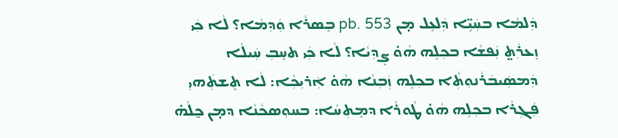ܕܲܠܡܵܐ ܒܚܲܝܹ̈ܐ ܕܲܠܥܸܠ ܡ̣ܢ pb. 553 ܒܸܤܪܵܐ ܘܲܕܼܡܵܐ؟ ܠܵܐ ܟܲܝ ܙܸܥܪܲܬ̤ ܢܲܦܫܵܐ ܒܟܼܠܹܗ ܗܵܘ̇ ܨܸܕܼܝܵܐ؟ ܠܵܐ ܟܲܝ ܬܚܸܒܼ ܚܲܝܠܵܐ ܕܲܡܤܲܝܒܿܪܵܢܘܼܬܼܵܐ ܒܟܼܠܹܗ ܙܲܒܼܢܵܐ ܗܵܘ̇ ܐܲܪܝܼܟܼܵܐ: ܠܵܐ ܬܸܫܬܲܗܝܼ ܦܲܓܼܪܵܐ ܒܟܼܠܹܗ ܗܵܘ̇ ܛܵܘܪܵܐ ܕܡܸܬܼܚܵܐ: ܒܚܘܼܤܟܵܢܵܐ ܕܡ̣ܢ ܟ̱ܠܵܗ̇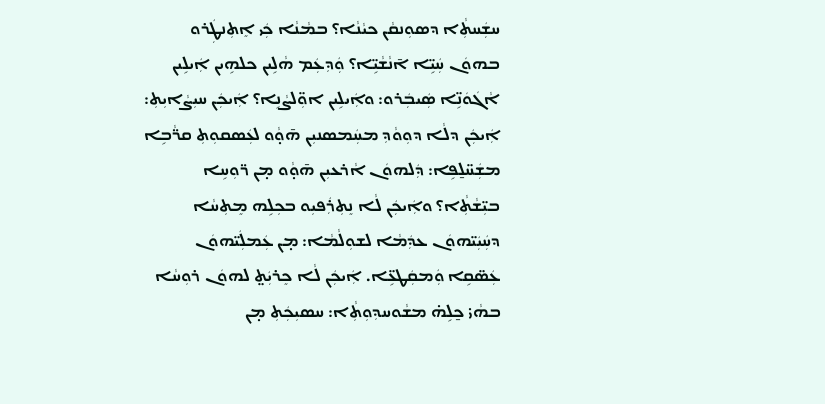ܚܫܲܚܬܼܵܐ ܕܤܘܼܢܩܵܢ ܟܝܵܢܵܐ؟ ܒܡܵܢܵܐ ܟܲܝ ܐܸܬܼܢܛܲܪܘ ܒܗܘܿܢ ܚܲܝܹ̈ܐ ܐ̄ܢܵܫܵܝܹ̈ܐ؟ ܘܲܕܼܥܲܡ ܗܵܠܹܝܢ ܟܠܗܹܝܢ ܐܲܝܠܹܝܢ ܐܵܓܿܘܿܢܹ̈ܐ ܤܲܝܒܲܪܘ: ܘܐܲܝܠܹܝܢ ܐܘܼ̈ܠܨܵܢܹܐ؟ ܐܲܝܟܲܢ ܚܝܼܨܵܐܝܼܬܼ: ܐܲܝܟܲܢ ܕܠܵܐ ܕܘܼܘܵܕܼ ܡܚܲܡܤܢܝܼܢ ܗ̄ܘ̣ܵܘ ܠܥܲܤܩܘܼܬܼ ܩܪ̈ܵܒܹܐ ܡܫܲܚ̈ܠ̱ܦܹܐ: ܕܲܠܗܘܿܢ ܐܵܪܥܝܼܢ ܗ̄ܘ̣ܵܘ ܡ̣ܢ ܪ̈ܘܼܚܹܐ ܒܝܼ̈ܫܵܬܼܵܐ؟ ܘܐܲܝܟܲܢ ܠܵܐ ܢܸܬܼܪܲܦܝܼܘ ܒܟܼܠܹܗ ܡܸܬܼܚܵܐ ܕܚܲܝܲܝ̈ܗܘܿܢ ܥܕܲܡܵܐ ܠܫܘܼܠܵܡܵܐ: ܡ̣ܢ ܥܲܡܠܲܝ̈ܗܘܿܢ ܥܲܤ̈ܩܹܐ ܘܲܡܩܲܛܥܹ̈ܐ. ܐܲܝܟܲܢ ܠܵܐ ܟܸܪܝܲܬ̤ ܠܗܘܿܢ ܪܘܼܚܵܐ ܒܗܵܝ̇ ܟ̱ܠܹܗ̇ ܡܫܵܘܚܕܼܘܼܬܼܵܐ: ܚܤܝܼܟܲܬܼ ܡ̣ܢ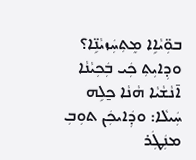ܒܘܼ̈ܝܵܐܹܐ ܡܸܬܼܚܲܙܝܵܢܹ̈ܐ؟ ܘܕܼܐܝܼܬܼ ܟܲܝ ܒܲܟܼܝܵܢܵܐ ܐ̄ܢܵܫܵܝܵܐ ܗܵܢܵܐ ܟ̱ܠܹܗ ܚܲܝܠܵܐ: ܘܕܲܐܝܟܲܢ ܬܘܼܒܼ ܡܢܲܛܲܪ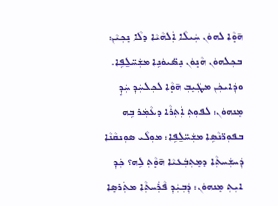ܗ̄ܘ̣ܵܐ ܠܗܘܿܢ ܚܲܝܠܵܐ ܐܲܠܗܵܝܵܐ ܕܠܵܐ ܢܸܟܼܝܵܢ: ܒܟܼܠܗܘܿܢ ܗܵܢ̣ܘܿܢ ܢܸܤ̈ܝܘܿܢܹܐ ܡܫܲܚ̈ܠ̱ܦܹܐ. ܘܕܲܐܝܟܲܢ ܡܛܲܝܸܒܼ ܗ̄ܘ̣ܵܐ ܠܟܼܠܚܲܕܼ ܚܲܕܼܸ ܡܸܢܗܘܿܢ: ܠܦܘܼܬܼ ܐܲܬܼܪܵܐ ܕܥܵܡܲܪ ܒܹܗ ܒܦܘܼܪ̈ܢܵܤܹܐ ܡܫܲܚ̈ܠ̱ܦܹܐ: ܡܘܼܠܵܝ ܤܘܼܢܩܵܢܵܐ ܕܲܚܫܲܚܬܼܵܐ ܕܡܸܬܼܒܲܥܝܵܐ ܗ̄ܘ̣ܵܬܼ ܠܹܗ؟ ܟܲܕܼ ܐܝܼܬܼ ܡܸܢܗܘܿܢ: ܕܲܒܼܝܲܕܼ ܦܵܪܲܚܬܼܵܐ ܡܬܲܪܤܸܐ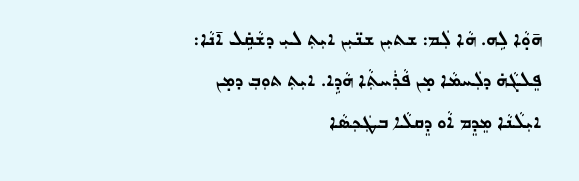ܗ̄ܘ̣ܵܐ ܠܹܗ. ܗܵܐ ܠܲܡ: ܫܬܝܼܢ ܫܢ̈ܝܼܢ ܐܝܼܬܼ ܠܝܼ ܕܫܵܩܹ̇ܠ ܐ̄ܢܵܐ: ܦܸܠܓܵܗ̇ ܕܠܲܚܡܵܐ ܡ̣ܢ ܦܵܪܲܚܬܼܵܐ ܗܵܕܹܐ. ܐܝܼܬܼ ܬܘܼܒܼ ܕܡ̣ܢ ܐܝܼܠܵܢܵܐ ܡܸܕܸܡ ܐܵܘ ܕܸܩܠܵܐ ܒܛܲܟܼܤܵܐ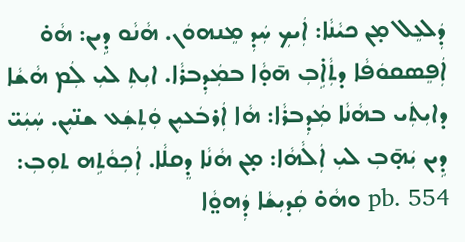ܕܲܠܥܸܠ ܡ̣ܢ ܟܝܵܢܵܐ: ܐܲܝܟܼ ܚܲܕܼ ܡܸܢܗܘܿܢ. ܗܵܢܵܘ ܕܹܝܢ: ܗܵܘ̇ ܐܲܦܸܤܩܘܿܦܵܐ ܕܬܼܵܐܹ̇ܒܼ ܗ̄ܘ̣ܵܐ ܒܡܲܕܼܒܪܵܐ. ܐܝܼܬܼ ܠܝܼ ܠܲܡ ܗܵܫܵܐ ܕܐܝܼܬܲܝ ܒܗܵܢܵܐ ܡܲܕܼܒܪܵܐ: ܗܵܐ ܐܲܪܒܿܥܝܼܢ ܘܲܬܼܫܲܥ ܫܢ̈ܝܼܢ. ܚܲܝܲܝ̈ ܕܹܝܢ ܝܲܗ̣̄ܒܼ ܠܝܼ ܐܲܠܵܗܵܐ: ܡ̣ܢ ܗܵܢܵܐ ܕܸܩܠܵܐ. ܐܲܟܼܘܵܬܹܗ ܬܘܼܒܼ: pb. 554 ܘܗܵܘ̇ ܩܲܕܝܼܫܵܐ ܕܲܗܘ̤ܵܐ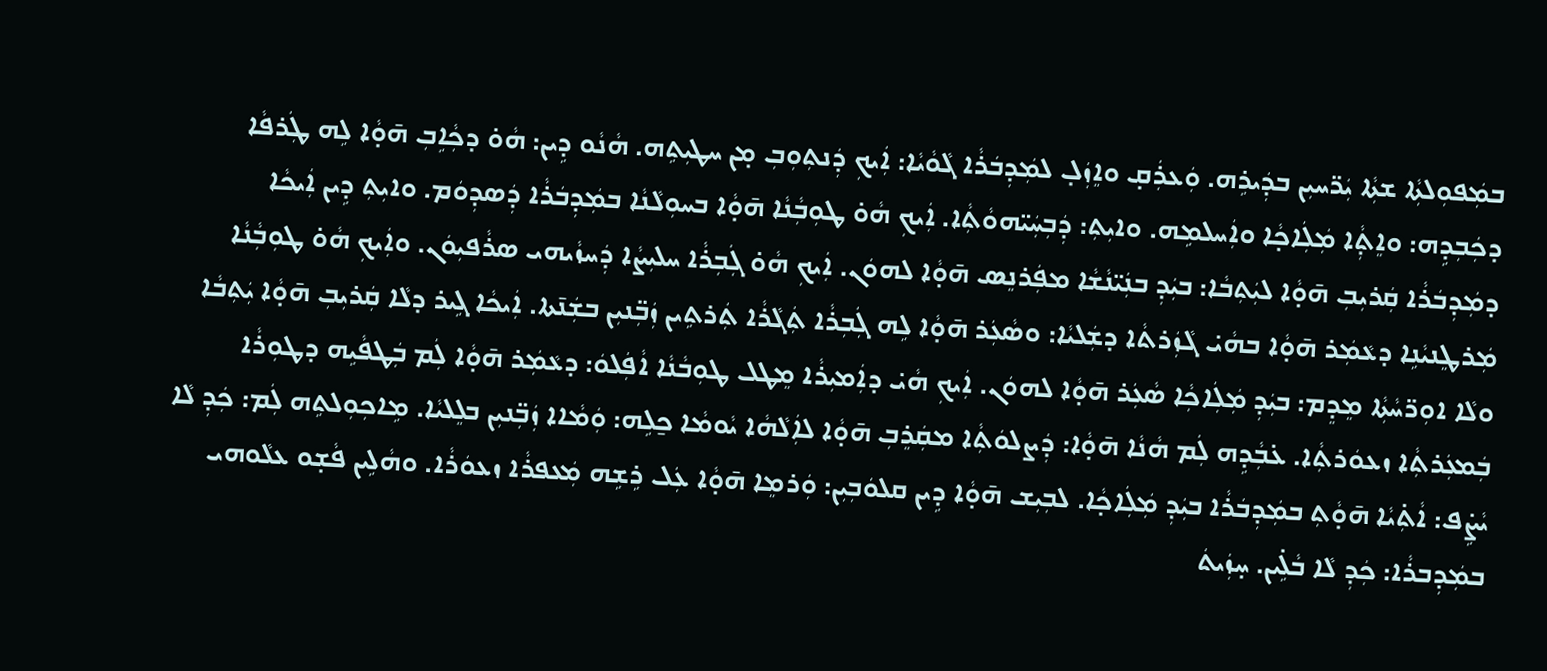ܒܡܲܦܘܼܠܬܼܵܐ ܫܬܼܵܐ ܝܲܪ̈ܚܝܼܢ ܒܕܲܝܪܹܗ. ܘܲܥܪܲܩ̣ ܘܐܸܙܲܠ̣ ܠܡܲܕܼܒܿܪܵܐ ܓܵܘܵܝܵܐ: ܐܲܝܟܼ ܕܲܢܬܼܘܼܒܼ ܡ̣ܢ ܚܛܝܼܬܹܗ. ܗܵܢܵܘ ܕܹܝܢ: ܗܵܘ̇ ܕܟܼܵܐܹܒܼ ܗ̄ܘ̣ܵܐ ܠܹܗ ܛܲܪܦܵܐ ܕܟܲܒܼܕܹܗ: ܘܐܸܬ̣ܼܵܐ ܡܲܠܲܐܟ̣ܵܐ ܘܐܲܚܠܡܹܗ. ܘܐܝܼܬܼ: ܕܲܒܼܚܲܝ̈ܗܘܵܬܼܵܐ. ܐܲܝܟܼ ܗܵܘ̇ ܛܘܼܒܼܵܢܵܐ ܗ̄ܘ̣ܵܐ ܒܚܘܼܠܵܢܵܐ ܒܡܲܕܼܒܿܪܵܐ ܕܲܤܕܼܘܿܡ. ܘܐܝܼܬܼ ܕܹܝܢ ܐܲܝܟܵܐ ܕܡܲܕܼܒܿܪܵܐ ܩܲܪܝܼܒܼ ܗ̄ܘ̣ܵܐ ܠܝܲܬܼܒܵܐ: ܒܝܲܕܼ ܒܢܲܝ̈ܢܵܫܵܐ ܡܦܲܪܢܸܣ ܗ̄ܘ̣ܵܐ ܠܗܘܿܢ. ܐܲܝܟܼ ܗܵܘ̇ ܓܲܒܼܪܵܐ ܚܠܝܼܨܵܐ ܕܲܚܙܵܝܗܝ ܤܪܵܦܝܼܘܿܢ. ܘܐܲܝܟܼ ܗܵܘ̇ ܛܘܼܒܼܵܢܵܐ ܡܲܪܛܸܢܝܵܢܹܐ ܕܥܵܡܲܪ ܗ̄ܘ̣ܵܐ ܒܗܵܝ̇ ܓܵܙܲܪܬܵܐ ܕܫܲܠܝܵܐ: ܘܤܵܥܲܪ ܗ̄ܘ̣ܵܐ ܠܹܗ ܓܲܒܼܪܵܐ ܬܲܓܵܪܵܐ ܬܲܪܬܹܝܢ ܙܲܒܼ̈ܢܝܼܢ ܒܫܲܢ̄ܬܐ. ܐܲܝܟܵܐ ܓܹܝܪ ܕܠܵܐ ܩܲܪܝܼܒܼ ܗ̄ܘ̣ܵܐ ܝܲܬܼܒܵܐ ܘܠܵܐ ܐܘܼܪ̈ܚܵܬܼܵܐ ܡܸܕܸܡ: ܒܝܲܕܼ ܡܲܠܲܐܟܼܵܐ ܤܵܥܲܪ ܗ̄ܘ̣ܵܐ ܠܗܘܿܢ. ܐܲܝܟܼ ܗܵܝ̇ ܕܐܲܡܝܼܪܵܐ ܡܸܛܠ ܛܘܼܒܵܢܵܐ ܐܵܦܲܠܘܿ: ܕܥܵܡܲܪ ܗ̄ܘ̣ܵܐ ܠܲܡ ܒܲܛܦܵܝܹܗ ܕܛܘܼܪܵܐ ܒܲܡܥܲܪܬܼܵܐ ܙܥܘܿܪܬܼܵܐ. ܥ̇ܒܼܵܕܹܗ ܠܲܡ ܗܵܢܵܐ ܗ̄ܘ̣ܵܐ: ܕܲܨܠܘܿܬܼܵܐ ܡܩܲܪܸܒܼ ܗ̄ܘ̣ܵܐ ܠܐܲܠܵܗܵܐ ܝܵܘܡܵܐ ܟ̱ܠܹܗ: ܘܲܡܵܐܐ ܙܲܒܼ̈ܢܝܼܢ ܒܠܸܠܝܵܐ. ܡܹܐܟܼܘܼܠܬܹܗ ܠܲܡ: ܟܲܕܼ ܠܵܐ ܝܵܨܹ̇ܦ: ܐܵܬܼ̇ܝܵܐ ܗ̄ܘ̣ܵܬܼ ܒܡܲܕܼܒܿܪܵܐ ܒܝܲܕܼ ܡܲܠܲܐܟ̣ܵܐ. ܠܒܼܝܼܫ ܗ̄ܘ̣ܵܐ ܕܹܝܢ ܩܠܘܿܒܼܝܼܢ: ܘܲܪܡܸܐ ܗ̄ܘ̣ܵܐ ܥܲܠ ܪܹܫܹܗ ܡܲܥܦܪܵܐ ܙܥܘܿܪܵܐ. ܘܗܵܠܹܝܢ ܦܵܫ̣ܘ ܥܠܵܘܗܝ ܒܡܲܕܼܒܪܵܐ: ܟܲܕܼ ܠܵܐ ܒܵܠܹ̇ܝܢ. ܚ̣ܙܲܝܬܿ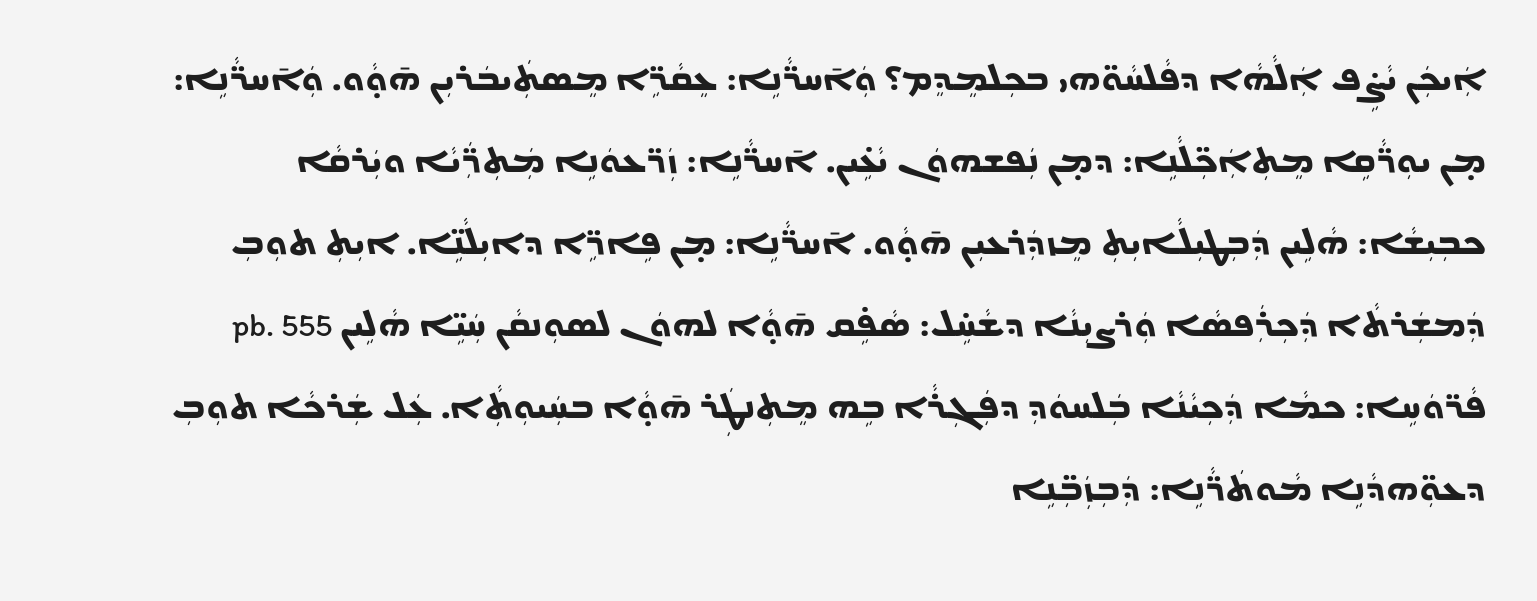ܐܲܝܟܲܢ ܝܵܨܹ̇ܦ ܐܲܠܵܗܵܐ ܕܦܵܠܚܵܘ̈ܗܝ ܒܟܼܠܡܸܕܸܡ؟ ܘܲܐ̄ܚܪ̈ܵܢܹܐ: ܥܸܩܵܪܹ̈ܐ ܡܸܤܬܲܝܒܿܪܝܼܢ ܗ̄ܘ̣ܵܘ. ܘܲܐ̄ܚܪ̈ܵܢܹܐ: ܡ̣ܢ ܝܘܼܪ̈ܵܩܹܐ ܡܸܬܼܐܲܟܼ̈ܠܵܢܹܐ: ܕܡ̣ܢ ܢܲܦܫܗܘܿܢ ܝܵܥܹ̇ܝܢ. ܐ̄ܚܪ̈ܵܢܹܐ: ܙܲܪ̈ܥܘܿܢܹܐ ܡܲܬܼܪ̈ܲܝܵܐ ܘܝܲܪܩܵܐ ܟܒܼܝܼܫܵܐ: ܗܵܠܹܝܢ ܕܲܒܼܛܝܼܠܵܐܝܼܬܼ ܡܸܙܕܲܪܥܝܼܢ ܗ̄ܘ̣ܵܘ. ܐ̄ܚܪ̈ܵܢܹܐ: ܡ̣ܢ ܦܹܐܪܹ̈ܐ ܕܐܝܼܠܵܢܹ̈ܐ. ܐܝܼܬܼ ܬܘܼܒܼ ܕܲܡܫܲܪܬܵܐ ܕܲܟܼܪܲܦܤܵܐ ܘܲܪܨܝܼܢܵܐ ܕܫܵܚܹ̇ܠ: ܤܵܦܹ̇ܩ ܗ̄ܘ̣ܵܐ ܠܗܘܿܢ ܠܤܘܼܢܩܵܢ ܚܲܝܹ̈ܐ ܗܵܠܹܝܢ pb. 555 ܦܵܪ̈ܘܿܚܹܐ: ܟܡܵܐ ܕܲܟܼܝܵܢܵܐ ܒܲܠܚܘܿܕܼ ܕܦܲܓܼܪܵܐ ܒܹܗ ܡܸܬܼܢܛܲܪ ܗ̄ܘ̣ܵܐ ܒܚܲܝܘܼܬܼܵܐ. ܥܲܠ ܫܲܪܟܵܐ ܬܘܼܒܼ ܕܥܘܼ̈ܗܕܵܢܹܐ ܡܵܘܬܿܪ̈ܵܢܹܐ: ܕܲܒܼܙܲܒܼ̈ܢܹܐ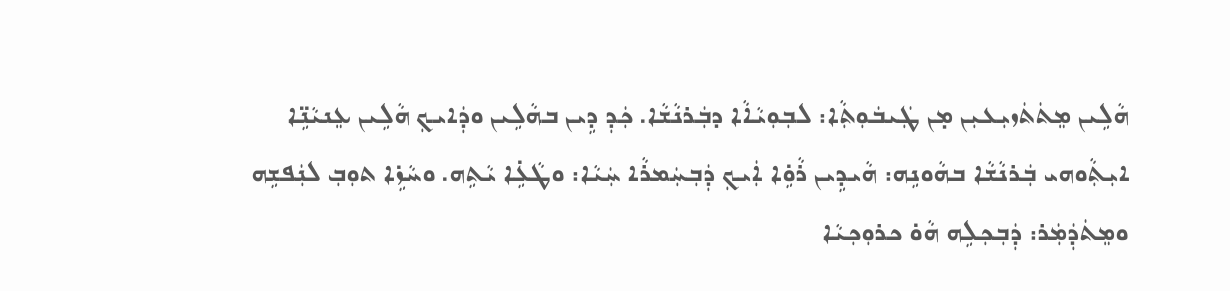ܗܵܠܹܝܢ ܡܸܬܿܬܿܙܝܼܥܝܼܢ ܡ̣ܢ ܛܲܝܒܿܘܼܬܼܵܐ: ܠܒܼܘܼܝܵܐܵܐ ܕܒܲܪܢܵܫܵܐ. ܟܲܕܼ ܕܹܝܢ ܒܗܵܠܹܝܢ ܘܕܲܐܝܟܼ ܗܵܠܹܝܢ ܥܸܢܝܵܢܹ̈ܐ ܐܝܼܬܼܵܘܗܝ ܒܲܪܢܵܫܵܐ ܒܗܵܘܢܹܗ: ܗܵܝܕܹܝܢ ܪܵܘܹ̇ܐ ܐܲܝܟܼ ܕܲܒܼܚܲܡܪܵܐ ܚܲܝܵܐ: ܘܛܵܥܹ̇ܐ ܝܵܬܹܗ. ܘܚܵܙܹ̇ܐ ܬܘܼܒܼ ܠܢܲܦܫܹܗ ܘܡܸܬܿܕܲܡܲܪ: ܕܲܒܼܟܼܠܹܗ ܗܵܘ̇ ܟܪܘܼܟܼܝܵܐ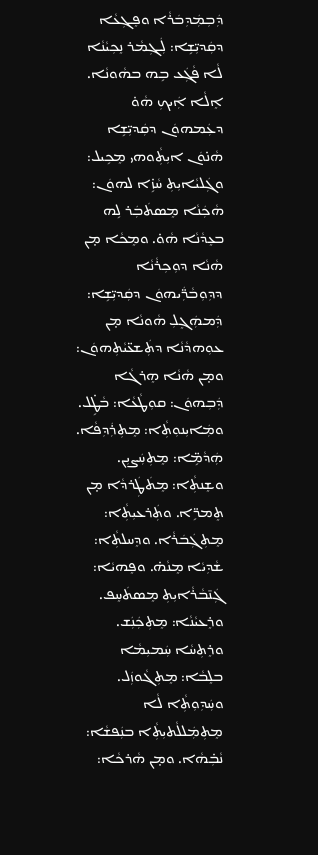ܕܲܒܼܡܲܕܼܒܿܪܵܐ ܘܦܸܓܼܥܵܐ ܕܩܲܕܝܼ̈ܫܹܐ: ܠܲܓܼܡܵܪ ܢܸܟܼܝܵܢܵܐ ܠܵܐ ܦܵܓܲܥ ܒܹܗ ܒܗܵܘܢܵܐ. ܐܸܠܵܐ ܐܲܝܟܼ ܗܵܘ̇ ܕܥܲܡܗܘܿܢ ܕܩܲܕܝܼ̈ܫܹܐ ܗܵܢ̇ܘܿܢ ܐܝܼܬܼܵܘܗܝ ܡܸܟܹܝܠ: ܘܓܲܠܝܵܐܝܼܬܼ ܚܵܙܹ̇ܐ ܠܗܘܿܢ: ܗܵܟܲܢܵܐ ܡܸܤܬܿܒܲܪ ܠܹܗ ܒܥܸܕܵܢܵܐ ܗܵܘ̇. ܘܡܸܟܵܐ ܡ̣ܢ ܗܵܢܵܐ ܕܘܼܟܼܪܵܢܵܐ ܕܕܼܘܼܒܵܪ̈ܲܝܗܘܿܢ ܕܩܲܕܝܼ̈ܫܹܐ: ܕܲܡܗܲܓܸܠܼ ܗܵܘܢܵܐ ܡ̣ܢ ܥܘܼܗܕܵܢܵܐ ܕܬܲܫܥ̈ܝܵܬܼܗܘܿܢ: ܘܡ̣ܢ ܗܵܢܵܐ ܗܸܪܓܵܐ ܕܲܒܼܗܘܿܢ: ܩܘܼܛܵܥܵܐ: ܒܵܛܹ̇ܠ. ܘܡܲܐܝܼܢܘܼܬܼܵܐ: ܡܸܬܼܪܲܕܼܦܵܐ. ܗܲܕܵܡܹ̈ܐ: ܡܸܬܼܚܲܨܝܼܢ. ܘܫܸܢܬܼܵܐ: ܡܸܬܿܛܲܪܕܵܐ ܡ̣ܢ ܬܸܡܪܹ̈ܐ. ܘܬܲܪܥܝܼܬܼܵܐ: ܡܸܬܼܓܲܒܿܪܵܐ. ܘܕܸܚܠܬܼܵܐ: ܫܵܕܼܝܵܐ ܡܸܢܵܗ̇. ܘܦܸܗܝܵܐ: ܓܲܢ̄ܒܵܪܵܐܝܼܬܼ ܡܸܤܬܿܚܸܦ. ܘܪܸܥܝܵܢܵܐ: ܡܸܬܼܟܲܢܲܫ. ܘܪܸܬܼܚܵܐ ܚܲܡܝܼܡܵܐ ܒܠܸܒܵܐ: ܡܸܬܼܓܵܘܙܲܠ. ܘܚܲܕܼܘܼܬܼܵܐ ܠܵܐ ܡܸܬܼܡܲܠܠܵܬܝܼܬܼܵܐ ܒܢܲܦܫܵܐ: ܢܵܒܼ̇ܗܵܐ. ܘܡ̣ܢ ܗܵܪܟܵܐ: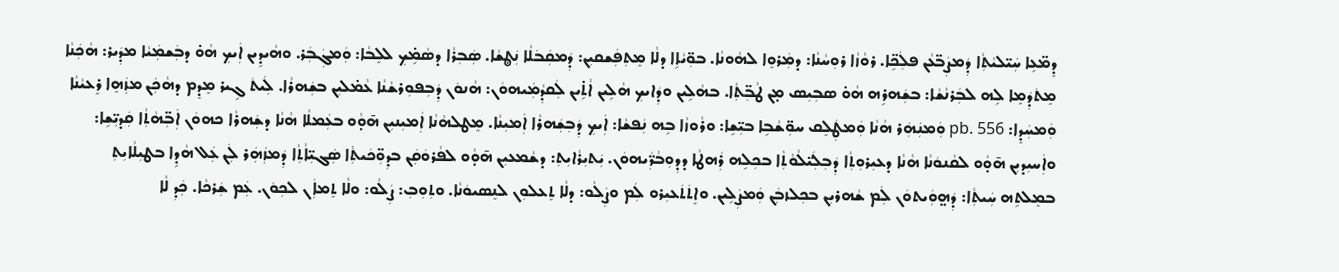ܕܸܡ̈ܥܹܐ ܚܲܝ̈ܠܝܵܬܼܵܐ ܕܲܡܨܲܒ̈ܥܵܢ ܦܠܲܟܹ̈ܐ. ܪܘܵܙܵܐ ܪܘܼܚܵܢܵܐ: ܕܡܲܪܘܸܐ ܠܗܵܘܢܵܐ. ܒܘܼ̈ܝܵܐܹܐ ܕܠܵܐ ܡܸܬܼܦܲܫܩܝܼܢ: ܕܲܡܩܲܒܿܠܵܐ ܢܲܜܫܵܐ. ܤܲܒܼܪܵܐ ܕܤܵܡܹ̇ܟܼ ܠܠܸܒܵܐ: ܘܲܡܓܲܒܲܪ. ܘܗܵܝܕܹܝܢ ܐܲܝܟܼ ܗܵܘ̇ ܕܒܲܫܡܲܝܵܐ ܡܕܲܝܪ: ܗܵܟܲܢܵܐ ܡܸܬܿܕܲܡܸܐ ܠܹܗ ܠܒܲܪܢܵܫܵܐ: ܒܫܲܗܪܹܗ ܗܵܘ̇ ܤܒܼܝܼܣ ܡ̣ܢ ܛܵܒܼ̈ܬܼܵܐ. ܒܗܵܠܹܝܢ ܘܕܲܐܝܟܼ ܗܵܠܹܝܢ ܐܵܬܹ̇ܝܢ ܠܲܩܕܼܵܡܲܝܗܘܿܢ: ܗܵܢܘܿܢ ܕܲܒܼܦܘܼܪܫܵܢܵܐ ܥܵܡ̇ܠܝܼܢ ܒܫܲܗܪܵܐ. ܠܲܝܬܿ ܓܹܝܪ ܡܸܕܸܡ ܕܗܵܟܲܢ ܡܙܲܗܸܐ ܪܸܥܝܵܢܵܐ ܘܲܡܚܲܕܸܐ: pb. 556 ܘܲܡܢܲܗܲܪ ܗܵܢܵܐ ܘܲܡܛܲܠܸܩ ܚܘܼ̈ܫܵܒܹܐ ܒܝܼ̈ܫܹܐ: ܘܪܵܘܙܵܐ ܒܹܗ ܢܲܦܫܵܐ: ܐܲܝܟܼ ܕܲܒܼܫܲܗܪܵܐ ܐܲܡܝܼܢܵܐ. ܡܸܛܠܗܵܢܵܐ ܐܲܡܝܼܢܝܼܢ ܗ̄ܘ̣ܵܘ ܒܥܲܡܠܵܐ ܗܵܢܵܐ ܕܫܲܗܪܵܐ ܟܗܘܿܢ ܐܲܒܼ̈ܗܵܬܼܵܐ ܩܲܕܝܼ̈ܫܹܐ: ܘܐܲܚܝܼܕܝܼܢ ܗ̄ܘ̣ܵܘ ܠܩܵܢܘܿܢܵܐ ܗܵܢܵܐ ܕܥܝܼܪܘܼܬܼܵܐ ܕܲܒܼܠܲܝ̈ܠܵܘܵܬܼܵܐ ܒܟܼܠܹܗ ܪܲܗܛܵܐ ܕܕܼܘܼܒܵܪ̈ܲܝܗܘܿܢ. ܝܲܬܝܼܪܵܐܝܼܬܼ: ܕܫܵܡܥܝܼܢ ܗ̄ܘ̣ܵܘ ܠܦܵܪܘܿܩܲܢ ܒܕܼܘܼ̈ܟܿܝܬܼܵܐ ܤܲܓܝܼ̈ܐܵܬܼܵܐ ܕܲܡܙܲܗܲܪ ܠܲܢ ܥܲܠ ܗܵܕܹܐ ܒܛܝܼܠܵܐܝܼܬܼ ܒܡܸܠܬܹܗ ܚܲܝܬܼܵܐ: ܕܲܗ̤ܘܲܝܬܘܿܢ ܠܲܡ ܫܵܗܪܝܼܢ ܒܟܼܠܙܒܲܢ ܘܲܡܨܲܠܹܝܢ. ܘܐܸܬܿܬܿܥܝܼܪܘ ܠܲܡ ܘܨܲܠܵܘ: ܕܠܵܐ ܬܸܥܠܘܼܢ ܠܢܸܤܝܘܿܢܵܐ. ܘܬܼܘܼܒܼ: ܨܲܠܵܘ: ܘܠܵܐ ܬܸܡܐܲܢ ܠܟܼܘܿܢ. ܥܲܡ ܫܲܪܟܵܐ. ܟܲܕܼ ܠܵܐ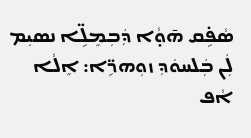ܤܵܦܹ̇ܩ ܗ̄ܘ̣ܵܐ ܕܲܒܼܡܸܠܹ̈ܐ ܢܤܝܼܡ ܠܲܢ ܒܲܠܚܘܿܕܼ ܙܘܼܗܪܹ̈ܐ: ܐܸܠܵܐ ܐܵܦ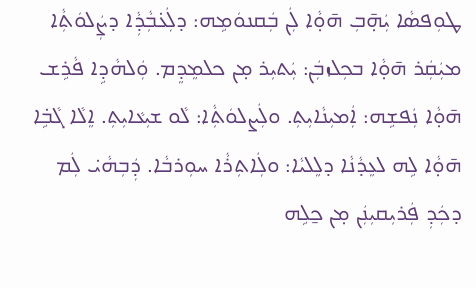ܛܘܼܦܤܵܐ ܝܲܗ̣̄ܒܼ ܗ̄ܘ̣ܵܐ ܠܲܢ ܒܲܩܢܘܿܡܹܗ: ܕܠܲܥ̇ܒܼܵܕܼܵܐ ܕܨܲܠܘܿܬܼܵܐ ܡܝܲܩܲܪ ܗ̄ܘ̣ܵܐ ܒܟܼܠܙܒܲܢ: ܝܲܬܝܼܪ ܡ̣ܢ ܟܠܡܸܕܸܡ. ܘܲܠܗܵܕܹܐ ܦܵܪܹܫ ܗ̄ܘ̣ܵܐ ܢܲܦܫܹܗ: ܐܲܡܝܼܢܵܐܝܼܬܼ. ܘܠܲܨܠܘܿܬܼܵܐ: ܠܵܘ ܫܝܼܥܵܐܝܼܬܼ. ܐܸܠܵܐ ܓܵܒܹ̇ܐ ܗ̄ܘ̣ܵܐ ܠܹܗ ܠܥܸܕܵܢܵܐ ܕܠܸܠܝܵܐ: ܘܠܲܐܬܼܪܵܐ ܚܘܼܪܒܵܐ. ܕܲܒܼܗܵܝ̇ ܠܲܡ ܕܟܲܕܼ ܦܲܪܝܼܩܝܼܢܲܢ ܡ̣ܢ ܟ̱ܠܹܗ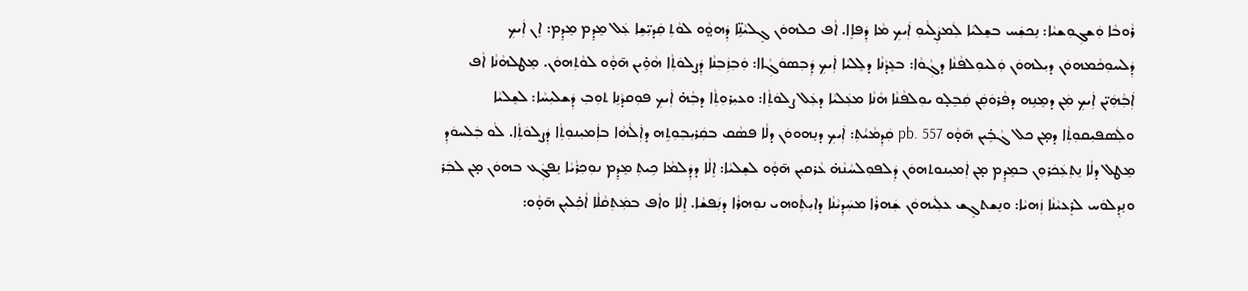ܪܵܘܒܵܐ ܘܲܫܓܼܘܼܫܝܵܐ: ܢܸܟܫܲܚ ܒܫܸܠܝܵܐ ܠܲܡܨܲܠܵܝܘܼ ܐܲܝܟܼ ܡܵܐ ܕܲܦܐܸܐ. ܐܵܦ ܟܠܗܘܿܢ ܓܸܠܝܵܢܹ̈ܐ ܕܲܗܘ̤ܵܘ ܠܘܵܬܼ ܩܲܕܝܼ̈ܫܹܐ ܥܲܠ ܡܸܕܸܡ ܡܸܕܸܡ: ܐܸܢ ܐܲܝܟܼ ܕܲܠܚܘܼܟܵܡܗܘܿܢ ܕܝܼܠܗܘܿܢ ܘܲܠܝܘܼܠܦܵܢܵܐ ܕܓܼܵܘܵܐ: ܒܥܸܕܵܢܵܐ ܕܠܸܠܝܵܐ ܐܲܝܟܼ ܕܲܒܼܤܘܿܓܼܵܐܐ: ܘܲܒܼܙܲܒܼܢܵܐ ܕܲܨܠܘܿܬܼܵܐ ܗܵܘܹ̇ܝܢ ܗ̄ܘ̣ܵܘ ܠܘܵܬܼܗܘܿܢ. ܡܸܛܠܗܵܢܵܐ ܐܵܦ ܐܲܒܼܵܗܲܝ̈ܢ ܐܲܝܟܼ ܡܲܢ ܕܡܸܢܹܗ ܕܦܵܪܘܿܩܲܢ ܩܲܒܸܠ̣ܘ ܝܘܼܠܦܵܢܵܐ ܗܵܢܵܐ ܡܥܲܠܝܵܐ ܕܥܲܠ ܨܠܘܿܬܼܵܐ: ܘܥܝܼܪܘܼܬܼܵܐ ܕܒܼܵܗ̇ ܐܲܝܟܼ ܦܘܼܩܕܵܢܹܐ ܬܘܼܒܼ ܕܲܫܠܝܼܚܵܐ: ܠܫܸܠܝܵܐ ܘܠܲܤܦܝܼܩܘܼܬܼܵܐ ܕܡ̣ܢ ܟܠ ܓܵܒܹ̇ܝܢ ܗ̄ܘ̣ܵܘ pb. 557 ܩܲܕܼܡܵܝܑܬܼ: ܐܲܝܟܼ ܕܢܸܗܘܘܿܢ ܕܠܵܐ ܦܤܵܩ ܒܩܲܪܝܼܒܼܘܼܬܹܗ ܕܐܲܠܵܗܵܐ ܒܐܲܡܝܼܢܘܼܬܼܵܐ ܕܲܨܠܘܿܬܼܵܐ. ܠܵܘ ܒܲܠܚܘܿܕܼ ܡܸܛܠ ܕܠܵܐ ܢܸܬܼܥܲܟܿܪܘܼܢ ܒܡܸܕܸܡ ܡ̣ܢ ܐܲܡܝܼܢܘܬܗܘܿܢ ܕܲܠܦܘܼܠܚܵܢܵܗ̇ ܥܵܪܩܝܼܢ ܗ̄ܘ̣ܵܘ ܠܫܸܠܝܵܐ: ܐܸܠܵܐ ܕܕܲܠܡܵܐ ܟܹܝܬܼ ܡܸܕܸܡ ܢܘܼܟܼܪܵܝܵܐ ܢܸܦܓܲܥ ܒܗܘܿܢ ܡ̣ܢ ܠܒܲܪ ܘܢܸܕܼܠܘܿܚ ܠܪܸܥܝܵܢܵܐ ܙܲܗܝܵܐ: ܘܢܸܫܬܓܸܫ ܥܠܲܝܗܘܿܢ ܫܲܗܪܵܐ ܡܚܲܕܼܝܵܢܵܐ ܕܐܝܼܬܼܵܘܗܝ ܢܘܼܗܪܵܐ ܕܢܲܦܫܵܐ. ܐܸܠܵܐ ܘܐܵܦ ܒܡܲܬܼܩܵܠܵܐ ܐܵܟܼ̇ܠܝܼܢ ܗ̄ܘ̣ܵܘ: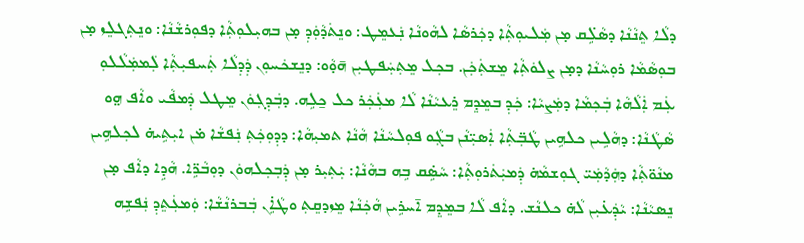ܕܠܵܐ ܬܸܢܵܢܵܐ ܕܤܵܠܹ̇ܩ ܡ̣ܢ ܡܲܠܝܘܼܬܼܵܐ ܕܟܲܪܤܵܐ ܠܗܵܘܢܵܐ ܢܲܥܡܸܛ: ܘܢܸܬܿܕܵܘܲܕܼ ܡ̣ܢ ܒܗܝܼܠܘܼܬܼܵܐ ܕܦܘܼܪܫܵܢܵܐ: ܘܢܸܬܼܓܠܸܙ ܡ̣ܢ ܒܘܼܤܵܡܵܐ ܪܘܼܚܵܢܵܐ ܕܡ̣ܢ ܨܠܘܿܬܼܵܐ ܡܸܫܬܲܟܲܢ. ܒܟܼܠ ܡܸܬܼܚܲܦܛܝܼܢ ܗ̄ܘ̣ܵܘ: ܕܢܸܫܟܿܚܘܼܢ ܕܲܕܼܠܵܐ ܬܲܚܦܝܼܬܼܵܐ ܠܲܡܡܲܠܵܠܘܼ ܥܲܡ ܐܲܠܵܗܵܐ ܒܲܟܼܡܵܐ ܕܡܲܨܝܵܐ: ܟܲܕܼ ܒܡܸܕܸܡ ܪܸܥܝܵܢܵܐ ܠܵܐ ܡܥܲܟܲܪ ܟܠ ܟ̱ܠܹܗ. ܕܒܲܕܼܓܼܘܿܢ ܡܸܛܠ ܕܲܡܦܵܝ ܘܐܵܦ ܗ̤ܘ ܤܵܛܵܢܵܐ: ܕܗܵܠܹܝܢ ܟܠܗܹܝܢ ܛܵܒܼ̈ܬܼܵܐ ܐܲܤܝܼ̈ܢܵܢ ܒܓܼܵܘ ܦܘܼܠܚܵܢܵܐ ܗܵܢܵܐ ܬܡܝܼܗܵܐ: ܕܕܼܘܼܟܲܬܼ ܢܲܦܫܵܐ ܡ̇ܢ ܐܝܼܬܹܝܗ̇ ܠܟܼܠܗܹܝܢ ܡܢܵܘ̈ܬܼܵܐ ܕܗܲܕܵܡܲܝ̈ ܓܘܼܫܡܵܗ̇ ܕܲܡܝܲܬܿܪܘܼܬܼܵܐ: ܚܵܤܹ̇ܩ ܒܹܗ ܒܗܵܢܵܐ: ܝܲܬܼܝܼܪ ܡ̣ܢ ܕܲܒܼܟܼܠܗܘܿܢ ܕܘܼܒܵܪܹ̈ܐ. ܗܵܕܹܐ ܕܐܵܦ ܡ̣ܢ ܢܸܤܝܵܢܵܐ: ܝܵܕܲܥ̇ܝܼܢ ܠܵܗ̇ ܟܠܢܵܫ. ܕܐܵܦ ܠܵܐ ܒܡܸܕܸܡ ܐ̄ܚܪܹܝܢ ܗܵܟܲܢܵܐ ܡܸܙܕܩܸܬܼ ܘܛܵܐܹ̇ܢ ܒܲܒܪܢܵܫܵܐ: ܘܲܡܥܲܬܸܕܼ ܢܲܦܫܹܗ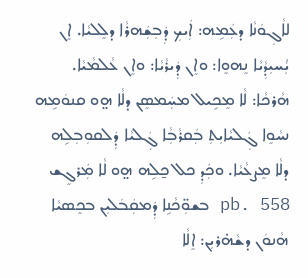ܠܐܵܓܼܘܿܢܵܐ ܕܥܲܡܹܗ: ܐܲܝܟܼ ܕܲܒܼܫܲܗܪܵܐ ܕܠܸܠܝܵܐ. ܐܸܢ ܝܑܼܚܝܼܕܼܵܝܵܐ ܢܸܗܘܸܐ: ܘܐܸܢ ܕܲܝܪܵܝܵܐ: ܘܐܸܢ ܥܵܠܡܵܝܵܐ. ܗܵܪܟܵܐ: ܠܵܐ ܡܸܟܹܝܠ ܡܚܲܡܤܸܢ ܕܠܵܐ ܗ̤ܘ ܩܢܘܿܡܹܗ ܢܚܵܘܸܐ ܓܲܠܝܵܐܝܼܬܼ ܒܲܩܪܵܒܼܵܐ ܓܲܠܝܵܐ ܕܲܠܩܘܼܒܼܠܹܗ ܕܠܵܐ ܡܸܨܥܵܝܵܐ. ܘܟܲܕܼ ܟܠ ܟ̱ܠܹܗ ܗ̤ܘ ܠܵܐ ܡܲܪܓܸܫ pb. 558 ܒܫܘܼ̈ܟܵܢܹܐ ܕܲܡܩܲܒܿܠܝܼܢ ܒܟܸܤܝܵܐ ܗܵܢܘܿܢ ܕܫܵܗ̇ܪܝܼܢ: ܐܸܠܵܐ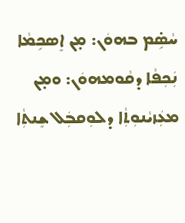ܚܵܤܹ̇ܡ ܒܗܘܿܢ: ܡ̣ܢ ܐܸܤܟܹܡܵܐ ܢܲܟܼܦܵܐ ܕܩܵܘܡܗܘܿܢ: ܘܡ̣ܢ ܡܥܲܙܝܵܢܘܼܬܼܵܐ ܕܠܘܼܩܒܲܠ ܫܸܢܬܼܵܐ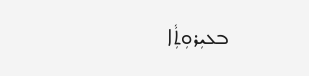ܒܥܝܼܪܘܼܬܼܵܐ